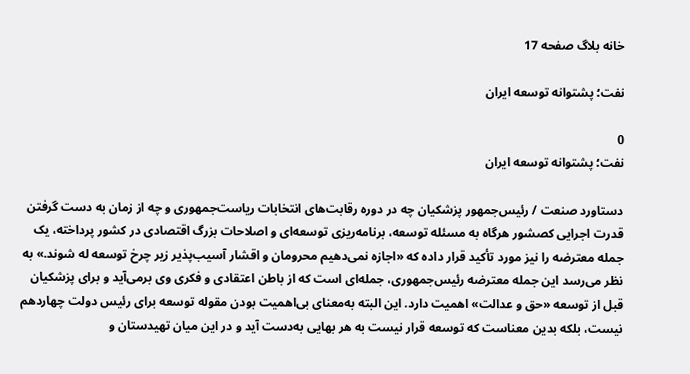خانه بلاگ صفحه 17

نفت؛ پشتوانه توسعه ایران

0
نفت؛ پشتوانه توسعه ایران

دستاورد صنعت / رئیس‌جمهور پزشکیان چه در دوره رقابت‌های انتخابات ریاست‌جمهوری و چه از زمان به دست گرفتن قدرت اجرایی کصشور هرگاه به مسئله توسعه، برنامه‌ریزی توسعه‌ای و اصلاحات بزرگ اقتصادی در کشور پرداخته، یک جمله معترضه را نیز مورد تأکید قرار داده که «اجازه نمی‌دهیم محرومان و اقشار آسیب‌پذیر زیر چرخ توسعه له شوند.» به نظر می‌رسد این جمله معترضه رئیس‌جمهوری، جمله‌ای است که از باطن اعتقادی و فکری وی برمی‌آید و برای پزشکیان قبل از توسعه «حق و عدالت» اهمیت دارد. این البته به‌معنای بی‌اهمیت بودن مقوله توسعه برای رئیس دولت چهاردهم نیست، بلکه بدین معناست که توسعه قرار نیست به هر بهایی به‌دست‌ آید و در این میان تهیدستان و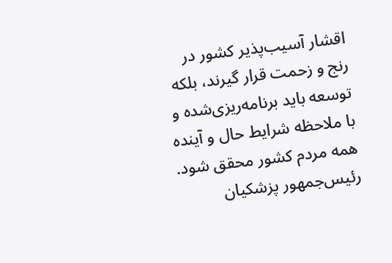اقشار آسیب‌پذیر کشور در رنج و زحمت قرار گیرند، بلکه توسعه باید برنامه‌ریزی‌شده و با ملاحظه شرایط حال و آینده همه مردم کشور محقق شود.
رئیس‌جمهور پزشکیان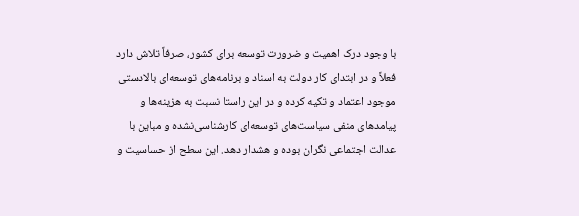با وجود درک اهمیت و ضرورت توسعه برای کشور، صرفاً تلاش دارد فعلاً و در ابتدای کار دولت به اسناد و برنامه‌های توسعه‌ای بالادستی موجود اعتماد و تکیه کرده و در این راستا نسبت به هزینه‌ها و پیامدهای منفی سیاست‌های توسعه‌ای کارشناسی‌نشده و مباین با عدالت اجتماعی نگران بوده و هشدار دهد. این سطح از حساسیت و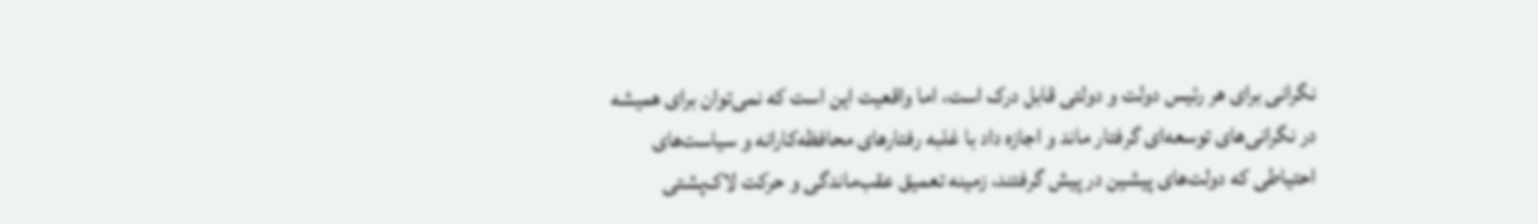نگرانی برای هر رئیس دولت و دولتی قابل درک است، اما واقعیت این است که نمی‌توان برای همیشه در نگرانی‌های توسعه‌ای گرفتار ماند و اجازه داد با غلبه رفتارهای محافظه‌کارانه و سیاست‌های احتیاطی که دولت‌های پیشین در پیش گرفتند، زمینه تعمیق عقب‌ماندگی و حرکت لاک‌پشتی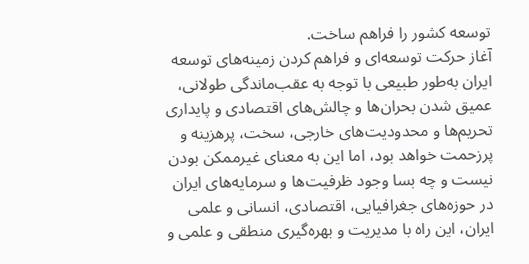توسعه کشور را فراهم ساخت.
آغاز حرکت توسعه‌ای و فراهم کردن زمینه‌های توسعه ایران به‌طور طبیعی با توجه به عقب‌ماندگی طولانی، عمیق شدن بحران‌ها و چالش‌های اقتصادی و پایداری تحریم‌ها و محدودیت‌های خارجی، سخت، پرهزینه و پرزحمت خواهد بود، اما این به معنای غیرممکن بودن نیست و چه بسا وجود ظرفیت‌ها و سرمایه‌های ایران در حوزه‌های جغرافیایی، اقتصادی، انسانی و علمی ایران، این راه با مدیریت و بهره‌گیری منطقی و علمی و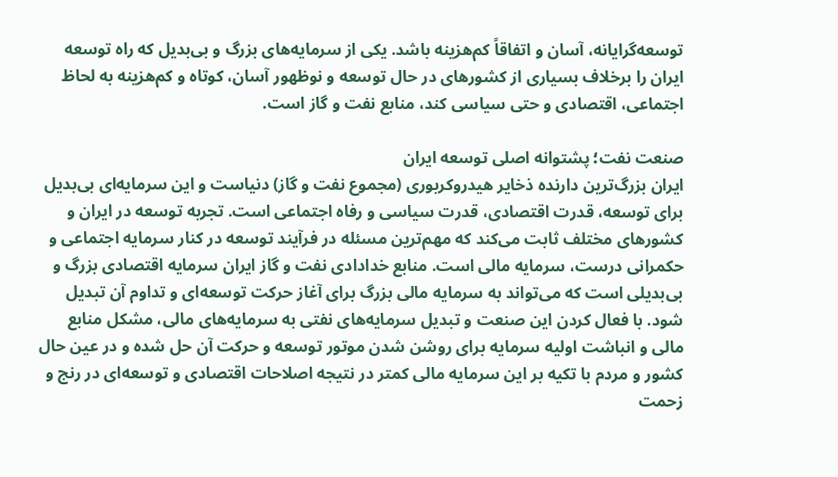توسعه‌گرایانه، آسان و اتفاقاً کم‌هزینه باشد. یکی از سرمایه‌های بزرگ و بی‌بدیل که راه توسعه ایران را برخلاف بسیاری از کشورهای در حال توسعه و نوظهور آسان، کوتاه و کم‌هزینه به لحاظ اجتماعی، اقتصادی و حتی سیاسی کند، منابع نفت و گاز است.

صنعت نفت؛ پشتوانه اصلی توسعه ایران
ایران بزرگ‌ترین دارنده ذخایر هیدروکربوری (مجموع نفت و گاز) دنیاست و این سرمایه‌ای بی‌بدیل برای توسعه، قدرت اقتصادی، قدرت سیاسی و رفاه اجتماعی است. تجربه توسعه در ایران و کشورهای مختلف ثابت می‌کند که مهم‌ترین مسئله در فرآیند توسعه در کنار سرمایه اجتماعی و حکمرانی درست، سرمایه مالی است. منابع خدادادی نفت و گاز ایران سرمایه اقتصادی بزرگ و بی‌بدیلی است که می‌تواند به سرمایه مالی بزرگ برای آغاز حرکت توسعه‌ای و تداوم آن تبدیل شود. با فعال کردن این صنعت و تبدیل سرمایه‌های نفتی به سرمایه‌های مالی، مشکل منابع مالی و انباشت اولیه سرمایه برای روشن شدن موتور توسعه و حرکت آن حل شده و در عین حال کشور و مردم با تکیه بر این سرمایه مالی کمتر در نتیجه اصلاحات اقتصادی و توسعه‌ای در رنج و زحمت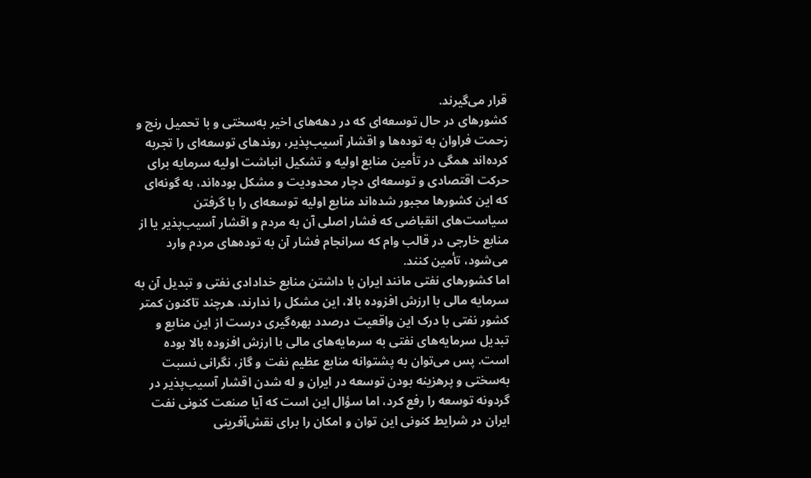قرار می‌گیرند.
کشورهای در حال توسعه‌ای که در دهه‌های اخیر به‌سختی و با تحمیل رنج و زحمت فراوان به توده‌ها و اقشار آسیب‌پذیر، روندهای توسعه‌ای را تجربه کرده‌اند همگی در تأمین منابع اولیه و تشکیل انباشت اولیه سرمایه برای حرکت اقتصادی و توسعه‌ای دچار محدودیت و مشکل بوده‌اند، به گونه‌ای که این کشورها مجبور شده‌اند منابع اولیه توسعه‌ای را با گرفتن سیاست‌های انقباضی که فشار اصلی آن به مردم و اقشار آسیب‌پذیر یا از منابع خارجی در قالب وام که سرانجام فشار آن به توده‌های مردم وارد می‌شود، تأمین کنند.
اما کشورهای نفتی مانند ایران با داشتن منابع خدادادی نفتی و تبدیل آن به سرمایه مالی با ارزش افزوده بالا، این مشکل را ندارند، هرچند تاکنون کمتر کشور نفتی با درک این واقعیت درصدد بهره‌گیری درست از این منابع و تبدیل سرمایه‌های نفتی به سرمایه‌های مالی با ارزش افزوده بالا بوده است. پس می‌توان به پشتوانه منابع عظیم نفت و گاز، نگرانی نسبت به‌سختی و پرهزینه بودن توسعه در ایران و له شدن اقشار آسیب‌پذیر در گردونه توسعه را رفع کرد، اما سؤال این است که آیا صنعت کنونی نفت ایران در شرایط کنونی این توان و امکان را برای نقش‌آفرینی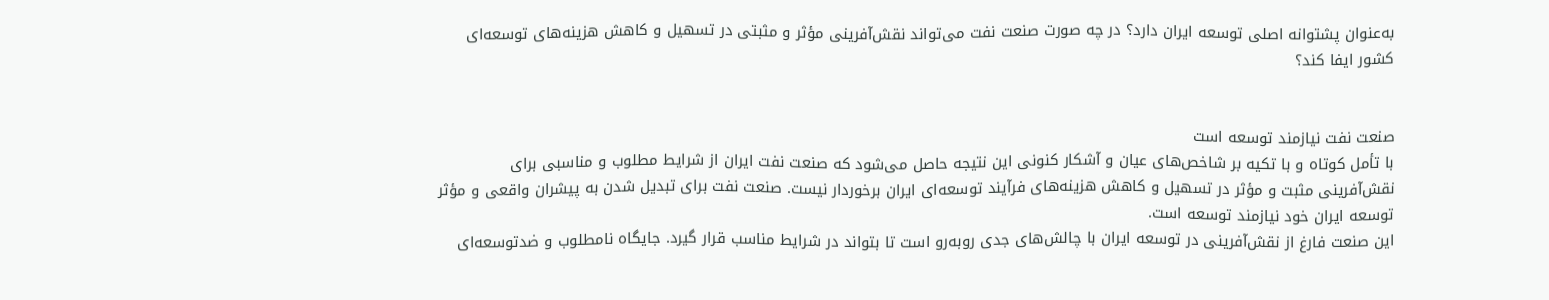به‌عنوان پشتوانه اصلی توسعه ایران دارد؟ در چه صورت صنعت نفت می‌تواند نقش‌آفرینی مؤثر و مثبتی در تسهیل و کاهش هزینه‌های توسعه‌ای کشور ایفا کند؟


صنعت نفت نیازمند توسعه است
با تأمل کوتاه و با تکیه بر شاخص‌های عیان و آشکار کنونی این نتیجه حاصل می‌شود که صنعت نفت ایران از شرایط مطلوب و مناسبی برای نقش‌آفرینی مثبت و مؤثر در تسهیل و کاهش هزینه‌های فرآیند توسعه‌ای ایران برخوردار نیست. صنعت نفت برای تبدیل شدن به پیشران واقعی و مؤثر توسعه ایران خود نیازمند توسعه است.
این صنعت فارغ از نقش‌آفرینی در توسعه ایران با چالش‌های جدی روبه‌رو است تا بتواند در شرایط مناسب قرار گیرد. جایگاه نامطلوب و ضدتوسعه‌ای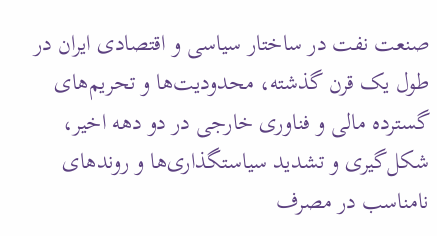صنعت نفت در ساختار سیاسی و اقتصادی ایران در طول یک قرن گذشته، محدودیت‌ها و تحریم‌های گسترده مالی و فناوری خارجی در دو دهه اخیر، شکل‌گیری و تشدید سیاستگذاری‌ها و روندهای نامناسب در مصرف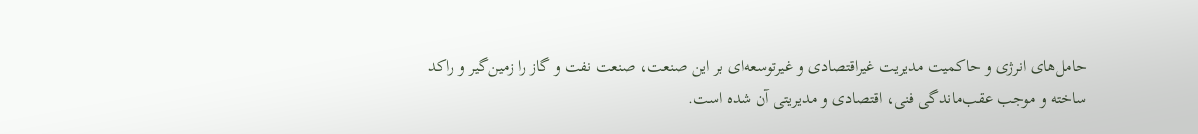حامل‌های انرژی و حاکمیت مدیریت غیراقتصادی و غیرتوسعه‌ای بر این صنعت، صنعت نفت و گاز را زمین‌گیر و راکد ساخته و موجب عقب‌ماندگی فنی، اقتصادی و مدیریتی آن شده است.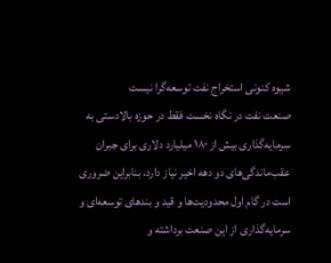شیوه کنونی استخراج نفت توسعه‌گرا نیست
صنعت نفت در نگاه نخست فقط در حوزه بالادستی به سرمایه‌گذاری بیش از ۱۸۰ میلیارد دلاری برای جبران عقب‌ماندگی‌های دو دهه اخیر نیاز دارد، بنابراین ضروری است در گام اول محدودیت‌ها و قید و بندهای توسعه‌ای و سرمایه‌گذاری از این صنعت برداشته و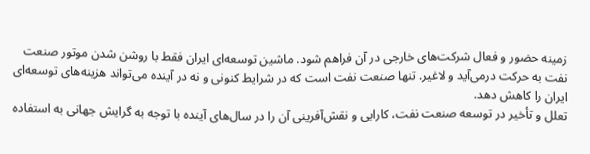زمینه حضور و فعال شرکت‌های خارجی در آن فراهم شود. ماشین توسعه‌ای ایران فقط با روشن شدن موتور صنعت نفت به حرکت درمی‌آید و لاغیر. تنها صنعت نفت است که در شرایط کنونی و نه در آینده می‌تواند هزینه‌های توسعه‌ای ایران را کاهش دهد.
تعلل و تأخیر در توسعه صنعت نفت، کارایی و نقش‌آفرینی آن را در سال‌های آینده با توجه به گرایش جهانی به استفاده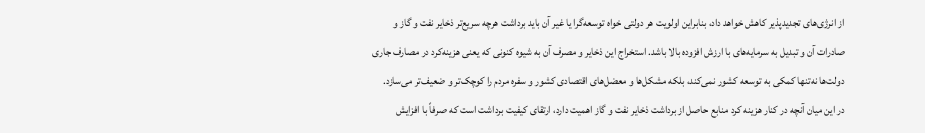از انرژی‌های تجدیدپذیر کاهش خواهد داد، بنابراین اولویت هر دولتی خواه توسعه‌گرا یا غیر آن باید برداشت هرچه سریع‌تر ذخایر نفت و گاز و صادرات آن و تبدیل به سرمایه‌های با ارزش افزوده بالا باشد. استخراج این ذخایر و مصرف آن به شیوه کنونی که یعنی هزینه‌کرد در مصارف جاری دولت‌ها نه‌تنها کمکی به توسعه کشور نمی‌کند، بلکه مشکل‌ها و معضل‌های اقتصادی کشور و سفره مردم را کوچک‌تر و ضعیف‌تر می‌سازد.
در این میان آنچه در کنار هزینه کرد منابع حاصل از برداشت ذخایر نفت و گاز اهمیت دارد، ارتقای کیفیت برداشت است که صرفاً با افزایش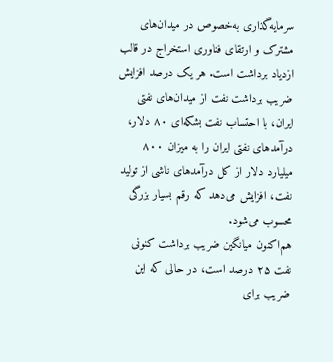سرمایه‌گذاری به‌خصوص در میدان‌های مشترک و ارتقای فناوری استخراج در قالب ازدیاد برداشت است. هر یک درصد افزایش ضریب برداشت نفت از میدان‌های نفتی ایران، با احتساب نفت بشکه‌ای ۸۰ دلار، درآمدهای نفتی ایران را به میزان ۸۰۰ میلیارد دلار از کل درآمدهای ناشی از تولید نفت، افزایش می‌دهد که رقم بسیار بزرگی محسوب می‌شود.
هم‌اکنون میانگین ضریب برداشت کنونی نفت ۲۵ درصد است، در حالی که این ضریب برای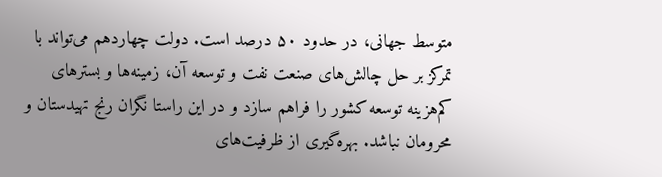متوسط جهانی، در حدود ۵۰ درصد است. دولت چهاردهم می‌تواند با تمرکز بر حل چالش‌های صنعت نفت و توسعه آن، زمینه‌ها و بسترهای کم‌هزینه توسعه کشور را فراهم سازد و در این راستا نگران رنج تهیدستان و محرومان نباشد. بهره‌گیری از ظرفیت‌های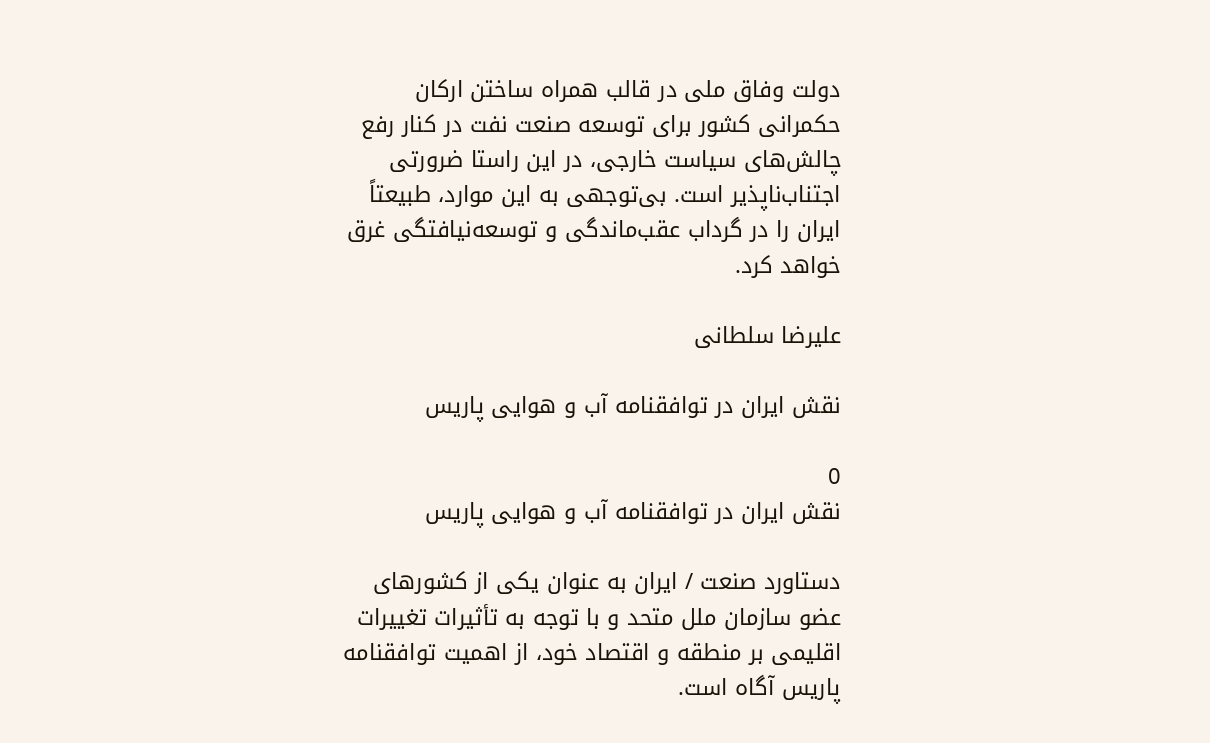دولت وفاق ملی در قالب همراه ساختن ارکان حکمرانی کشور برای توسعه صنعت نفت در کنار رفع چالش‌های سیاست خارجی، در این راستا ضرورتی اجتناب‌ناپذیر است. بی‌توجهی به این موارد، طبیعتاً ایران را در گرداب عقب‌ماندگی و توسعه‌نیافتگی غرق خواهد کرد.

علیرضا سلطانی

نقش ایران در توافقنامه آب و هوایی پاریس

0
نقش ایران در توافقنامه آب و هوایی پاریس

دستاورد صنعت / ایران به عنوان یکی از کشورهای عضو سازمان ملل متحد و با توجه به تأثیرات تغییرات اقلیمی بر منطقه و اقتصاد خود، از اهمیت توافقنامه پاریس آگاه است.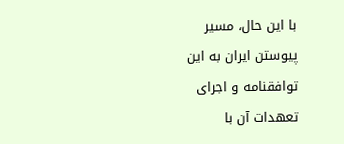با این حال، مسیر پیوستن ایران به این توافقنامه و اجرای تعهدات آن با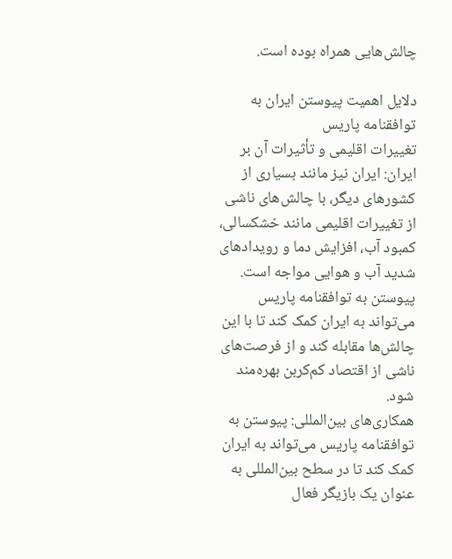چالش‌هایی همراه بوده است.

دلایل اهمیت پیوستن ایران به توافقنامه پاریس
تغییرات اقلیمی و تأثیرات آن بر ایران: ایران نیز مانند بسیاری از کشورهای دیگر، با چالش‌های ناشی از تغییرات اقلیمی مانند خشکسالی، کمبود آب، افزایش دما و رویدادهای شدید آب و هوایی مواجه است. پیوستن به توافقنامه پاریس می‌تواند به ایران کمک کند تا با این چالش‌ها مقابله کند و از فرصت‌های ناشی از اقتصاد کم‌کربن بهره‌مند شود.
همکاری‌های بین‌المللی: پیوستن به توافقنامه پاریس می‌تواند به ایران کمک کند تا در سطح بین‌المللی به عنوان یک بازیگر فعال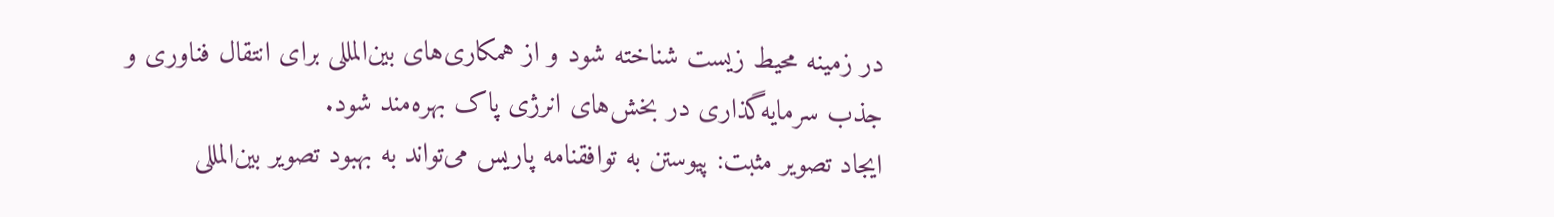در زمینه محیط زیست شناخته شود و از همکاری‌های بین‌المللی برای انتقال فناوری و جذب سرمایه‌گذاری در بخش‌های انرژی پاک بهره‌مند شود.
ایجاد تصویر مثبت: پیوستن به توافقنامه پاریس می‌تواند به بهبود تصویر بین‌المللی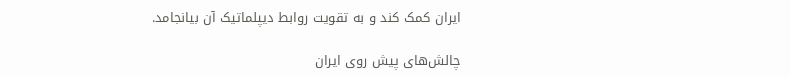ایران کمک کند و به تقویت روابط دیپلماتیک آن بیانجامد.

چالش‌های پیش روی ایران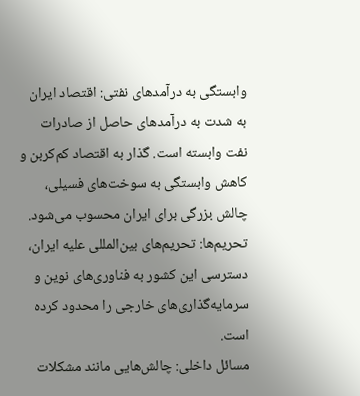وابستگی به درآمدهای نفتی: اقتصاد ایران به شدت به درآمدهای حاصل از صادرات نفت وابسته است. گذار به اقتصاد کم‌کربن و کاهش وابستگی به سوخت‌های فسیلی، چالش بزرگی برای ایران محسوب می‌شود.
تحریم‌ها: تحریم‌های بین‌المللی علیه ایران، دسترسی این کشور به فناوری‌های نوین و سرمایه‌گذاری‌های خارجی را محدود کرده است.
مسائل داخلی: چالش‌هایی مانند مشکلات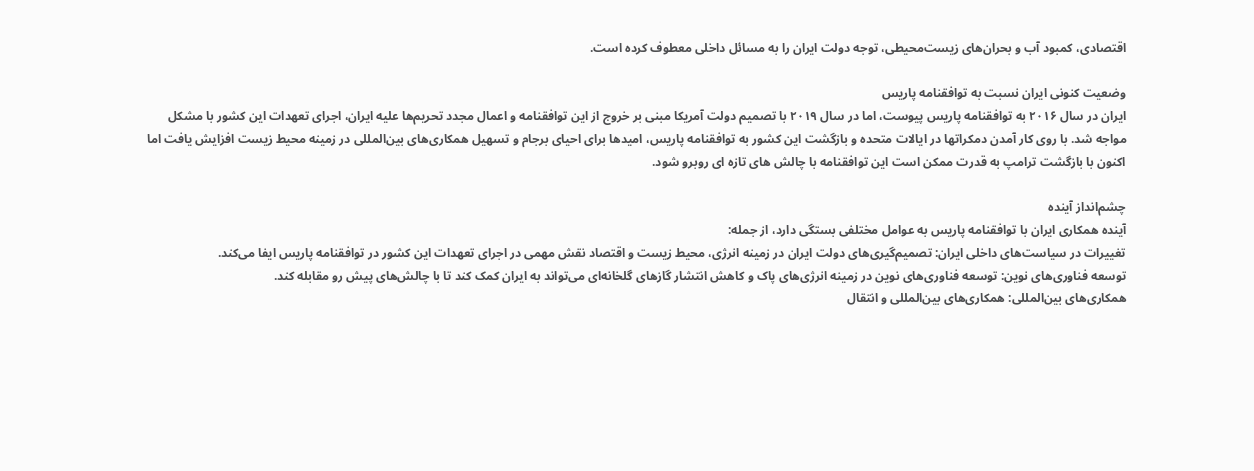اقتصادی، کمبود آب و بحران‌های زیست‌محیطی، توجه دولت ایران را به مسائل داخلی معطوف کرده است.

وضعیت کنونی ایران نسبت به توافقنامه پاریس
ایران در سال ۲۰۱۶ به توافقنامه پاریس پیوست، اما در سال ۲۰۱۹ با تصمیم دولت آمریکا مبنی بر خروج از این توافقنامه و اعمال مجدد تحریم‌ها علیه ایران، اجرای تعهدات این کشور با مشکل مواجه شد. با روی کار آمدن دمکراتها در ایالات متحده و بازگشت این کشور به توافقنامه پاریس، امیدها برای احیای برجام و تسهیل همکاری‌های بین‌المللی در زمینه محیط زیست افزایش یافت اما اکنون با بازگشت ترامپ به قدرت ممکن است این توافقنامه با چالش های تازه ای روبرو شود.

چشم‌انداز آینده
آینده همکاری ایران با توافقنامه پاریس به عوامل مختلفی بستگی دارد، از جمله:
تغییرات در سیاست‌های داخلی ایران: تصمیم‌گیری‌های دولت ایران در زمینه انرژی، محیط زیست و اقتصاد نقش مهمی در اجرای تعهدات این کشور در توافقنامه پاریس ایفا می‌کند.
توسعه فناوری‌های نوین: توسعه فناوری‌های نوین در زمینه انرژی‌های پاک و کاهش انتشار گازهای گلخانه‌ای می‌تواند به ایران کمک کند تا با چالش‌های پیش رو مقابله کند.
همکاری‌های بین‌المللی: همکاری‌های بین‌المللی و انتقال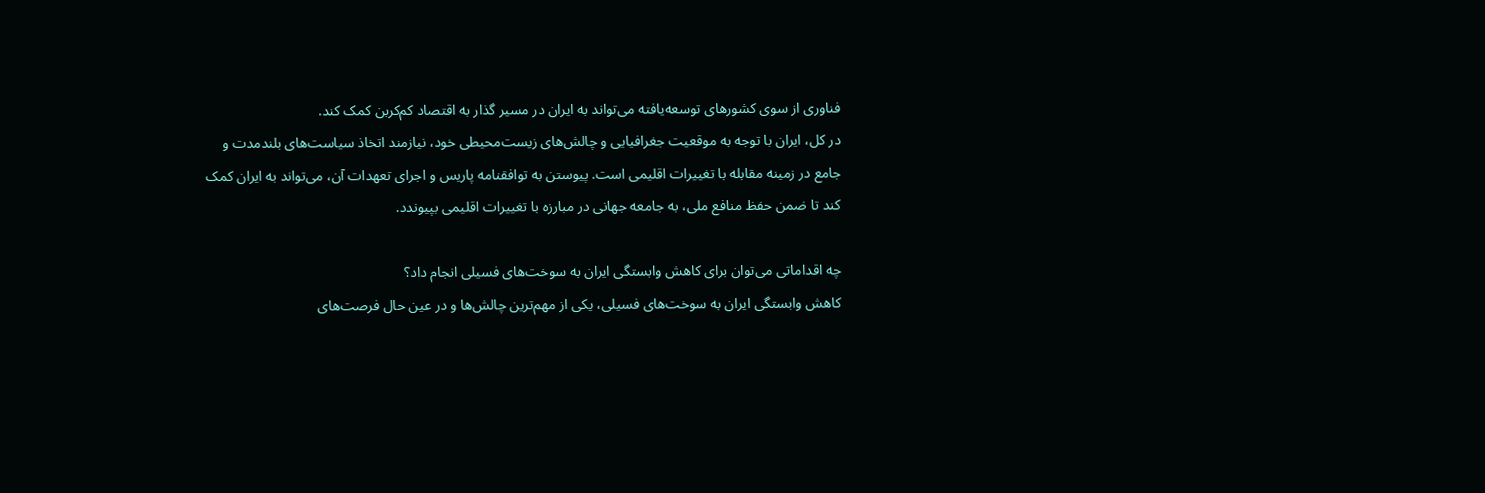فناوری از سوی کشورهای توسعه‌یافته می‌تواند به ایران در مسیر گذار به اقتصاد کم‌کربن کمک کند.
در کل، ایران با توجه به موقعیت جغرافیایی و چالش‌های زیست‌محیطی خود، نیازمند اتخاذ سیاست‌های بلندمدت و جامع در زمینه مقابله با تغییرات اقلیمی است. پیوستن به توافقنامه پاریس و اجرای تعهدات آن، می‌تواند به ایران کمک کند تا ضمن حفظ منافع ملی، به جامعه جهانی در مبارزه با تغییرات اقلیمی بپیوندد.

چه اقداماتی می‌توان برای کاهش وابستگی ایران به سوخت‌های فسیلی انجام داد؟
کاهش وابستگی ایران به سوخت‌های فسیلی، یکی از مهم‌ترین چالش‌ها و در عین حال فرصت‌های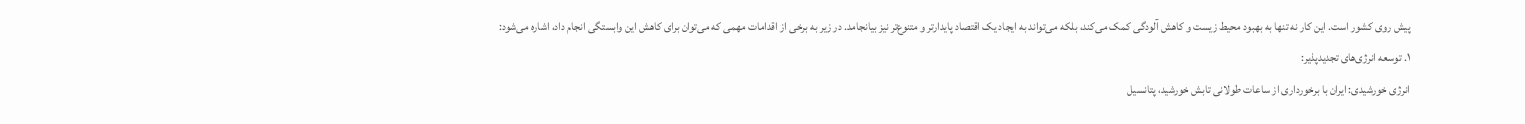پیش روی کشور است. این کار نه تنها به بهبود محیط زیست و کاهش آلودگی کمک می‌کند، بلکه می‌تواند به ایجاد یک اقتصاد پایدارتر و متنوع‌تر نیز بیانجامد. در زیر به برخی از اقدامات مهمی که می‌توان برای کاهش این وابستگی انجام داد، اشاره می‌شود:
۱. توسعه انرژی‌های تجدیدپذیر:
انرژی خورشیدی: ایران با برخورداری از ساعات طولانی تابش خورشید، پتانسیل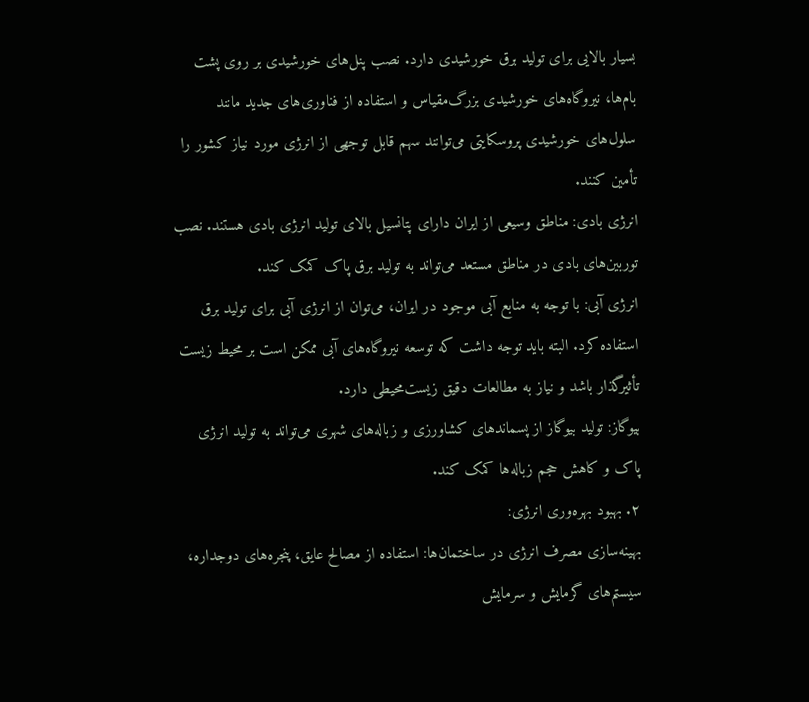بسیار بالایی برای تولید برق خورشیدی دارد. نصب پنل‌های خورشیدی بر روی پشت بام‌ها، نیروگاه‌های خورشیدی بزرگ‌مقیاس و استفاده از فناوری‌های جدید مانند سلول‌های خورشیدی پروسکایتی می‌توانند سهم قابل توجهی از انرژی مورد نیاز کشور را تأمین کنند.
انرژی بادی: مناطق وسیعی از ایران دارای پتانسیل بالای تولید انرژی بادی هستند. نصب توربین‌های بادی در مناطق مستعد می‌تواند به تولید برق پاک کمک کند.
انرژی آبی: با توجه به منابع آبی موجود در ایران، می‌توان از انرژی آبی برای تولید برق استفاده کرد. البته باید توجه داشت که توسعه نیروگاه‌های آبی ممکن است بر محیط زیست تأثیرگذار باشد و نیاز به مطالعات دقیق زیست‌محیطی دارد.
بیوگاز: تولید بیوگاز از پسماندهای کشاورزی و زباله‌های شهری می‌تواند به تولید انرژی پاک و کاهش حجم زباله‌ها کمک کند.
۲. بهبود بهره‌وری انرژی:
بهینه‌سازی مصرف انرژی در ساختمان‌ها: استفاده از مصالح عایق، پنجره‌های دوجداره، سیستم‌های گرمایش و سرمایش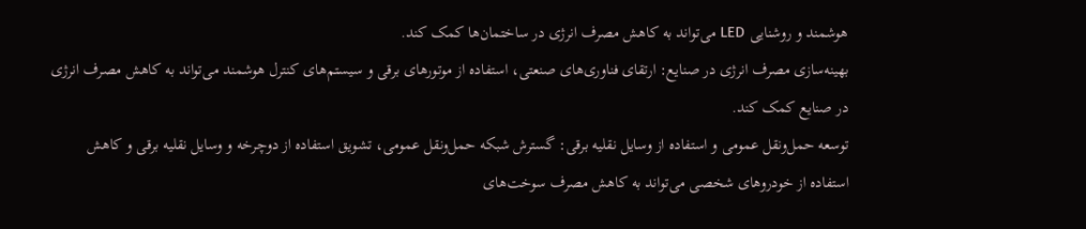هوشمند و روشنایی LED می‌تواند به کاهش مصرف انرژی در ساختمان‌ها کمک کند.
بهینه‌سازی مصرف انرژی در صنایع: ارتقای فناوری‌های صنعتی، استفاده از موتورهای برقی و سیستم‌های کنترل هوشمند می‌تواند به کاهش مصرف انرژی در صنایع کمک کند.
توسعه حمل‌ونقل عمومی و استفاده از وسایل نقلیه برقی: گسترش شبکه حمل‌ونقل عمومی، تشویق استفاده از دوچرخه و وسایل نقلیه برقی و کاهش استفاده از خودروهای شخصی می‌تواند به کاهش مصرف سوخت‌های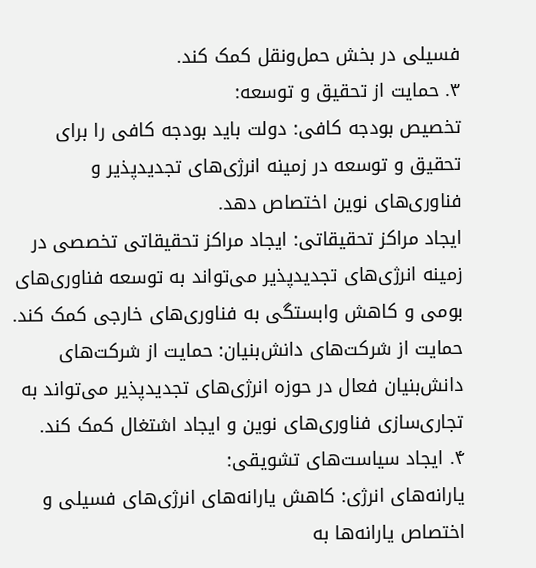فسیلی در بخش حمل‌ونقل کمک کند.
۳. حمایت از تحقیق و توسعه:
تخصیص بودجه کافی: دولت باید بودجه کافی را برای تحقیق و توسعه در زمینه انرژی‌های تجدیدپذیر و فناوری‌های نوین اختصاص دهد.
ایجاد مراکز تحقیقاتی: ایجاد مراکز تحقیقاتی تخصصی در زمینه انرژی‌های تجدیدپذیر می‌تواند به توسعه فناوری‌های بومی و کاهش وابستگی به فناوری‌های خارجی کمک کند.
حمایت از شرکت‌های دانش‌بنیان: حمایت از شرکت‌های دانش‌بنیان فعال در حوزه انرژی‌های تجدیدپذیر می‌تواند به تجاری‌سازی فناوری‌های نوین و ایجاد اشتغال کمک کند.
۴. ایجاد سیاست‌های تشویقی:
یارانه‌های انرژی: کاهش یارانه‌های انرژی‌های فسیلی و اختصاص یارانه‌ها به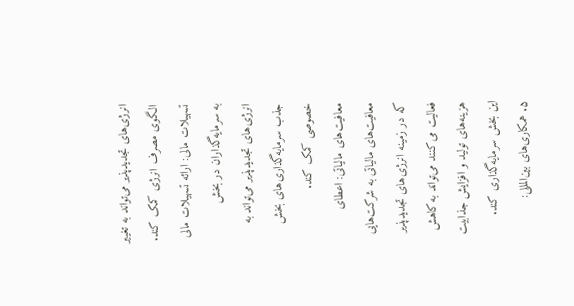انرژی‌های تجدیدپذیر می‌تواند به تغییر الگوی مصرف انرژی کمک کند.
تسهیلات مالی: ارائه تسهیلات مالی به سرمایه‌گذاران در بخش انرژی‌های تجدیدپذیر می‌تواند به جذب سرمایه‌گذاری‌های بخش خصوصی کمک کند.
معافیت‌های مالیاتی: اعطای معافیت‌های مالیاتی به شرکت‌هایی که در زمینه انرژی‌های تجدیدپذیر فعالیت می‌کنند می‌تواند به کاهش هزینه‌های تولید و افزایش جذابیت این بخش سرمایه‌گذاری کند.
۵. همکاری‌های بین‌المللی: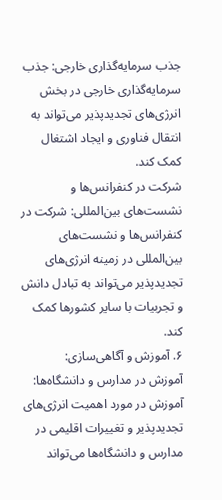جذب سرمایه‌گذاری خارجی: جذب سرمایه‌گذاری خارجی در بخش انرژی‌های تجدیدپذیر می‌تواند به انتقال فناوری و ایجاد اشتغال کمک کند.
شرکت در کنفرانس‌ها و نشست‌های بین‌المللی: شرکت در کنفرانس‌ها و نشست‌های بین‌المللی در زمینه انرژی‌های تجدیدپذیر می‌تواند به تبادل دانش و تجربیات با سایر کشورها کمک کند.
۶. آموزش و آگاهی‌سازی:
آموزش در مدارس و دانشگاه‌ها: آموزش در مورد اهمیت انرژی‌های تجدیدپذیر و تغییرات اقلیمی در مدارس و دانشگاه‌ها می‌تواند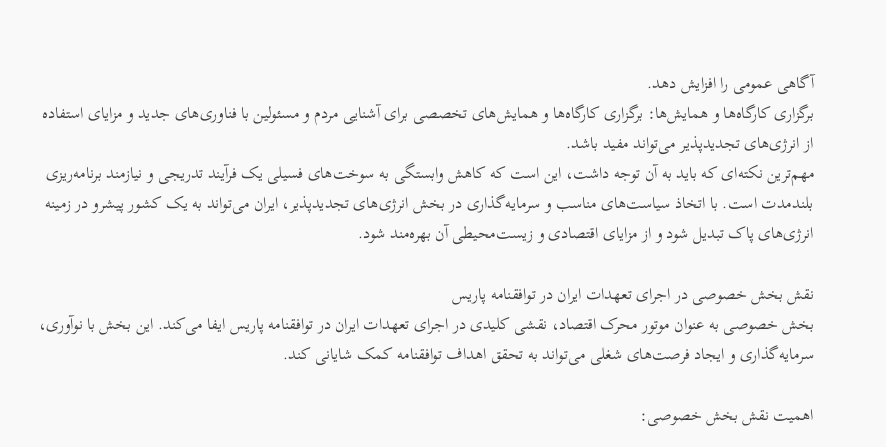آگاهی عمومی را افزایش دهد.
برگزاری کارگاه‌ها و همایش‌ها: برگزاری کارگاه‌ها و همایش‌های تخصصی برای آشنایی مردم و مسئولین با فناوری‌های جدید و مزایای استفاده از انرژی‌های تجدیدپذیر می‌تواند مفید باشد.
مهم‌ترین نکته‌ای که باید به آن توجه داشت، این است که کاهش وابستگی به سوخت‌های فسیلی یک فرآیند تدریجی و نیازمند برنامه‌ریزی بلندمدت است. با اتخاذ سیاست‌های مناسب و سرمایه‌گذاری در بخش انرژی‌های تجدیدپذیر، ایران می‌تواند به یک کشور پیشرو در زمینه انرژی‌های پاک تبدیل شود و از مزایای اقتصادی و زیست‌محیطی آن بهره‌مند شود.

نقش بخش خصوصی در اجرای تعهدات ایران در توافقنامه پاریس
بخش خصوصی به عنوان موتور محرک اقتصاد، نقشی کلیدی در اجرای تعهدات ایران در توافقنامه پاریس ایفا می‌کند. این بخش با نوآوری، سرمایه‌گذاری و ایجاد فرصت‌های شغلی می‌تواند به تحقق اهداف توافقنامه کمک شایانی کند.

اهمیت نقش بخش خصوصی: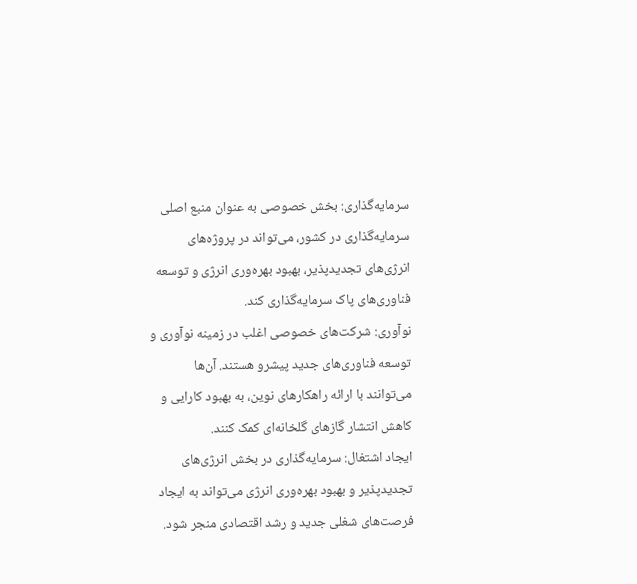سرمایه‌گذاری: بخش خصوصی به عنوان منبع اصلی سرمایه‌گذاری در کشور، می‌تواند در پروژه‌های انرژی‌های تجدیدپذیر، بهبود بهره‌وری انرژی و توسعه فناوری‌های پاک سرمایه‌گذاری کند.
نوآوری: شرکت‌های خصوصی اغلب در زمینه نوآوری و توسعه فناوری‌های جدید پیشرو هستند. آن‌ها می‌توانند با ارائه راهکارهای نوین، به بهبود کارایی و کاهش انتشار گازهای گلخانه‌ای کمک کنند.
ایجاد اشتغال: سرمایه‌گذاری در بخش انرژی‌های تجدیدپذیر و بهبود بهره‌وری انرژی می‌تواند به ایجاد فرصت‌های شغلی جدید و رشد اقتصادی منجر شود.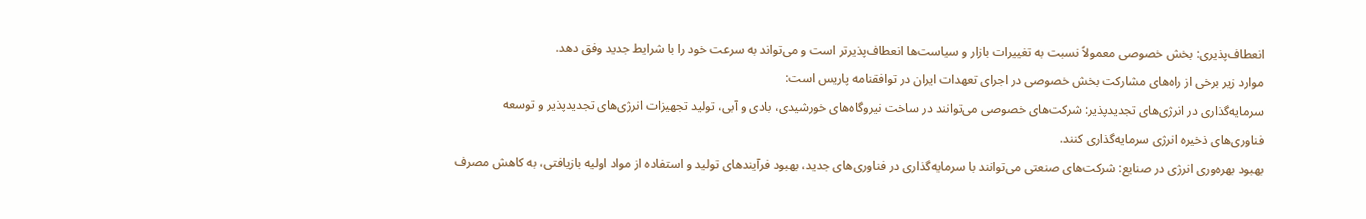انعطاف‌پذیری: بخش خصوصی معمولاً نسبت به تغییرات بازار و سیاست‌ها انعطاف‌پذیرتر است و می‌تواند به سرعت خود را با شرایط جدید وفق دهد.
موارد زیر برخی از راه‌های مشارکت بخش خصوصی در اجرای تعهدات ایران در توافقنامه پاریس است:
سرمایه‌گذاری در انرژی‌های تجدیدپذیر: شرکت‌های خصوصی می‌توانند در ساخت نیروگاه‌های خورشیدی، بادی و آبی، تولید تجهیزات انرژی‌های تجدیدپذیر و توسعه فناوری‌های ذخیره انرژی سرمایه‌گذاری کنند.
بهبود بهره‌وری انرژی در صنایع: شرکت‌های صنعتی می‌توانند با سرمایه‌گذاری در فناوری‌های جدید، بهبود فرآیندهای تولید و استفاده از مواد اولیه بازیافتی، به کاهش مصرف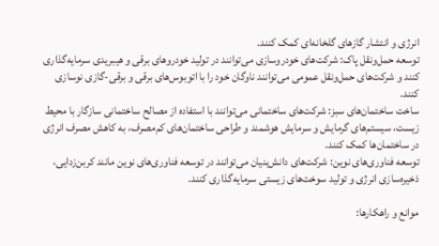انرژی و انتشار گازهای گلخانه‌ای کمک کنند.
توسعه حمل‌ونقل پاک: شرکت‌های خودروسازی می‌توانند در تولید خودروهای برقی و هیبریدی سرمایه‌گذاری کنند و شرکت‌های حمل‌ونقل عمومی می‌توانند ناوگان خود را با اتوبوس‌های برقی و برقی-گازی نوسازی کنند.
ساخت ساختمان‌های سبز: شرکت‌های ساختمانی می‌توانند با استفاده از مصالح ساختمانی سازگار با محیط زیست، سیستم‌های گرمایش و سرمایش هوشمند و طراحی ساختمان‌های کم‌مصرف، به کاهش مصرف انرژی در ساختمان‌ها کمک کنند.
توسعه فناوری‌های نوین: شرکت‌های دانش‌بنیان می‌توانند در توسعه فناوری‌های نوین مانند کربن‌زدایی، ذخیره‌سازی انرژی و تولید سوخت‌های زیستی سرمایه‌گذاری کنند.

موانع و راهکارها: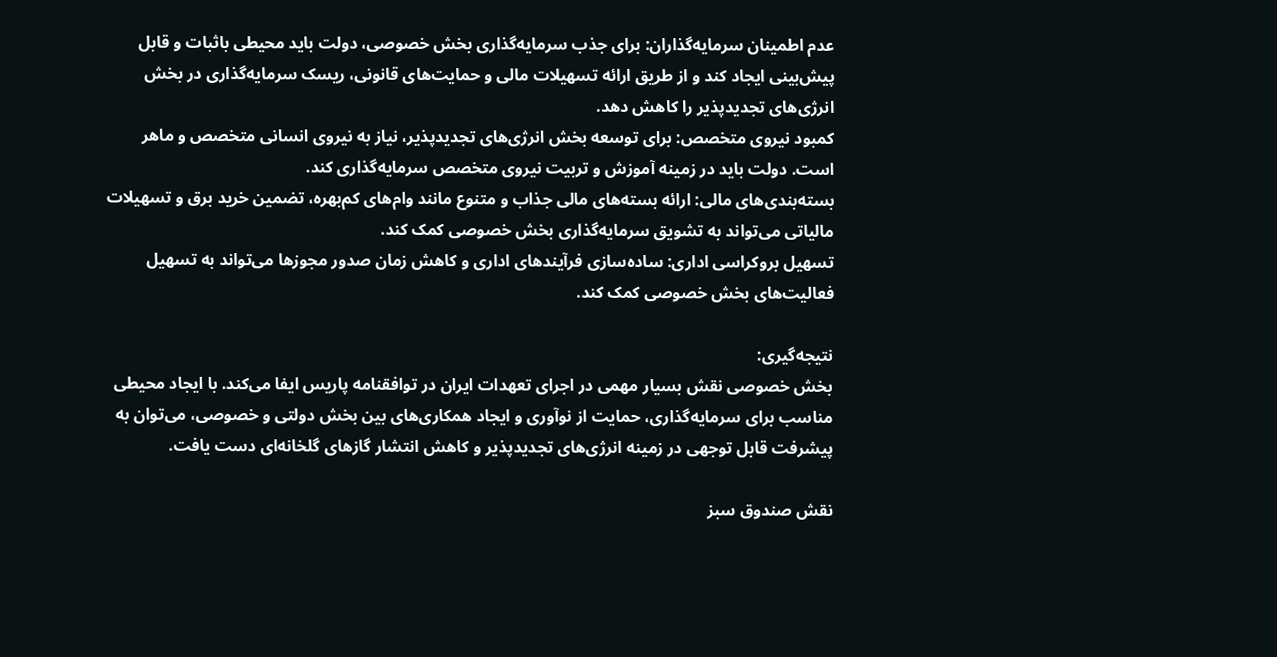عدم اطمینان سرمایه‌گذاران: برای جذب سرمایه‌گذاری بخش خصوصی، دولت باید محیطی باثبات و قابل پیش‌بینی ایجاد کند و از طریق ارائه تسهیلات مالی و حمایت‌های قانونی، ریسک سرمایه‌گذاری در بخش انرژی‌های تجدیدپذیر را کاهش دهد.
کمبود نیروی متخصص: برای توسعه بخش انرژی‌های تجدیدپذیر، نیاز به نیروی انسانی متخصص و ماهر است. دولت باید در زمینه آموزش و تربیت نیروی متخصص سرمایه‌گذاری کند.
بسته‌بندی‌های مالی: ارائه بسته‌های مالی جذاب و متنوع مانند وام‌های کم‌بهره، تضمین خرید برق و تسهیلات مالیاتی می‌تواند به تشویق سرمایه‌گذاری بخش خصوصی کمک کند.
تسهیل بروکراسی اداری: ساده‌سازی فرآیندهای اداری و کاهش زمان صدور مجوزها می‌تواند به تسهیل فعالیت‌های بخش خصوصی کمک کند.

نتیجه‌گیری:
بخش خصوصی نقش بسیار مهمی در اجرای تعهدات ایران در توافقنامه پاریس ایفا می‌کند. با ایجاد محیطی مناسب برای سرمایه‌گذاری، حمایت از نوآوری و ایجاد همکاری‌های بین بخش دولتی و خصوصی، می‌توان به پیشرفت قابل توجهی در زمینه انرژی‌های تجدیدپذیر و کاهش انتشار گازهای گلخانه‌ای دست یافت.

نقش صندوق سبز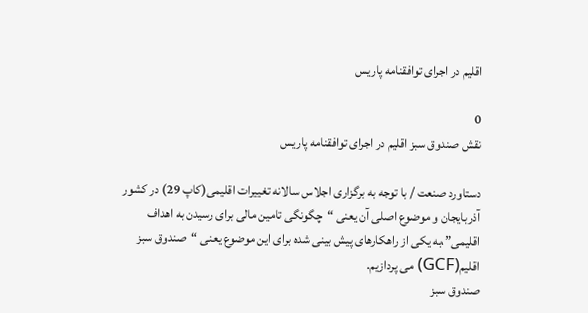اقلیم در اجرای توافقنامه پاریس

0
نقش صندوق سبز اقلیم در اجرای توافقنامه پاریس

دستاورد صنعت / با توجه به برگزاری اجلاس سالانه تغییرات اقلیمی(کاپ 29) در کشور آذربایجان و موضوع اصلی آن یعنی “چگونگی تامین مالی برای رسیدن به اهداف اقلیمی”،به یکی از راهکارهای پیش بینی شده برای این موضوع یعنی “صندوق سبز اقلیم(GCF) می پردازیم.
صندوق سبز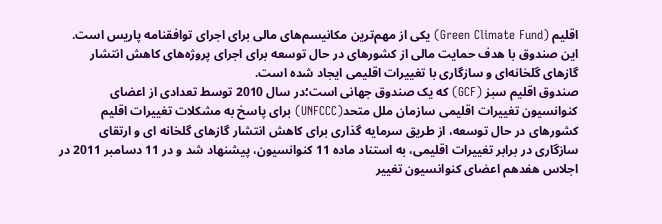اقلیم (Green Climate Fund) یکی از مهم‌ترین مکانیسم‌های مالی برای اجرای توافقنامه پاریس است. این صندوق با هدف حمایت مالی از کشورهای در حال توسعه برای اجرای پروژه‌های کاهش انتشار گازهای گلخانه‌ای و سازگاری با تغییرات اقلیمی ایجاد شده است.
صندوق اقلیم سبز (GCF) که یک صندوق جهانی است؛در سال 2010 توسط تعدادی از اعضای کنوانسیون تغییرات اقلیمی سازمان ملل متحد(UNFCCC) برای پاسخ به مشکلات تغییرات اقلیم کشورهای در حال توسعه، از طریق سرمایه گذاری برای کاهش انتشار گازهای گلخانه ای و ارتقای سازگاری در برابر تغییرات اقلیمی، به استناد ماده 11 کنوانسیون، پیشنهاد شد و در 11 دسامبر 2011 در اجلاس هفدهم اعضای کنوانسیون تغییر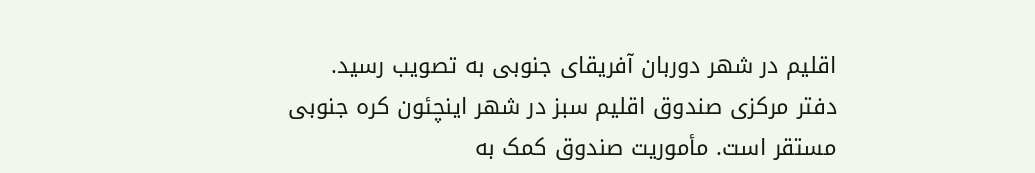اقلیم در شهر دوربان آفریقای جنوبی به تصویب رسید.
دفتر مرکزی صندوق اقلیم سبز در شهر اینچئون کره جنوبی مستقر است. مأموریت صندوق کمک به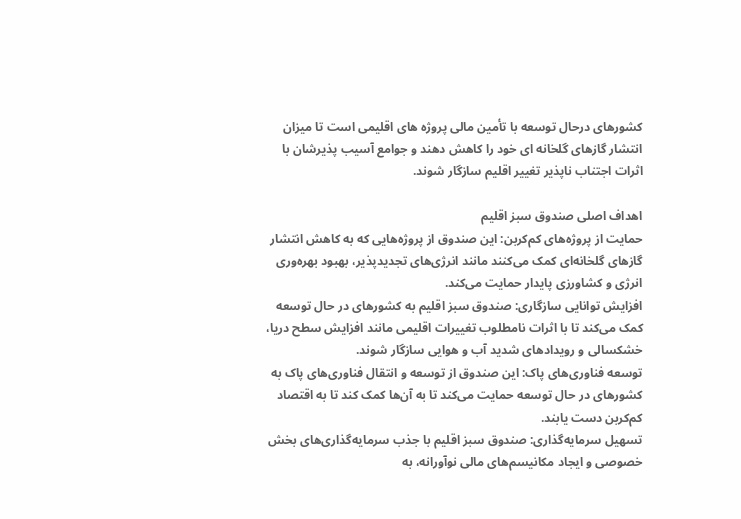کشورهای درحال توسعه با تأمین مالی پروژه های اقلیمی است تا میزان انتشار گازهای گلخانه ای خود را کاهش دهند و جوامع آسیب پذیرشان با اثرات اجتناب ناپذیر تغییر اقلیم سازگار شوند.

اهداف اصلی صندوق سبز اقلیم
حمایت از پروژه‌های کم‌کربن: این صندوق از پروژه‌هایی که به کاهش انتشار گازهای گلخانه‌ای کمک می‌کنند مانند انرژی‌های تجدیدپذیر، بهبود بهره‌وری انرژی و کشاورزی پایدار حمایت می‌کند.
افزایش توانایی سازگاری: صندوق سبز اقلیم به کشورهای در حال توسعه کمک می‌کند تا با اثرات نامطلوب تغییرات اقلیمی مانند افزایش سطح دریا، خشکسالی و رویدادهای شدید آب و هوایی سازگار شوند.
توسعه فناوری‌های پاک: این صندوق از توسعه و انتقال فناوری‌های پاک به کشورهای در حال توسعه حمایت می‌کند تا به آن‌ها کمک کند تا به اقتصاد کم‌کربن دست یابند.
تسهیل سرمایه‌گذاری: صندوق سبز اقلیم با جذب سرمایه‌گذاری‌های بخش خصوصی و ایجاد مکانیسم‌های مالی نوآورانه، به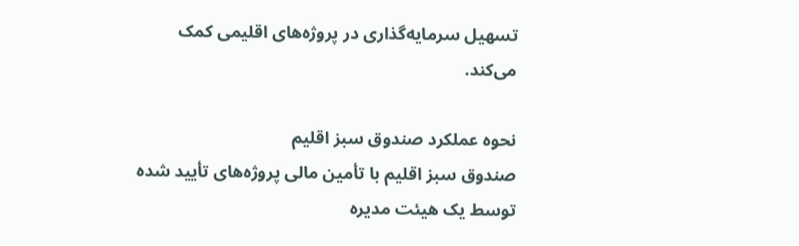تسهیل سرمایه‌گذاری در پروژه‌های اقلیمی کمک می‌کند.

نحوه عملکرد صندوق سبز اقلیم
صندوق سبز اقلیم با تأمین مالی پروژه‌های تأیید شده توسط یک هیئت مدیره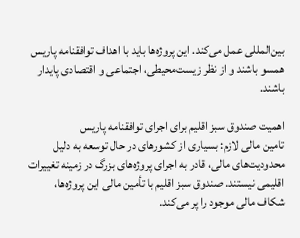بین‌المللی عمل می‌کند. این پروژه‌ها باید با اهداف توافقنامه پاریس همسو باشند و از نظر زیست‌محیطی، اجتماعی و اقتصادی پایدار باشند.

اهمیت صندوق سبز اقلیم برای اجرای توافقنامه پاریس
تامین مالی لازم: بسیاری از کشورهای در حال توسعه به دلیل محدودیت‌های مالی، قادر به اجرای پروژه‌های بزرگ در زمینه تغییرات اقلیمی نیستند. صندوق سبز اقلیم با تأمین مالی این پروژه‌ها، شکاف مالی موجود را پر می‌کند.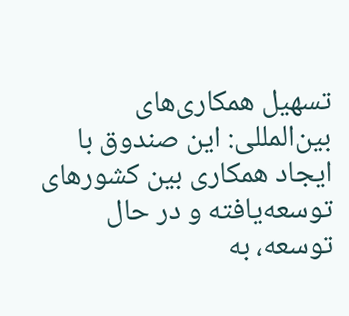تسهیل همکاری‌های بین‌المللی: این صندوق با ایجاد همکاری بین کشورهای توسعه‌یافته و در حال توسعه، به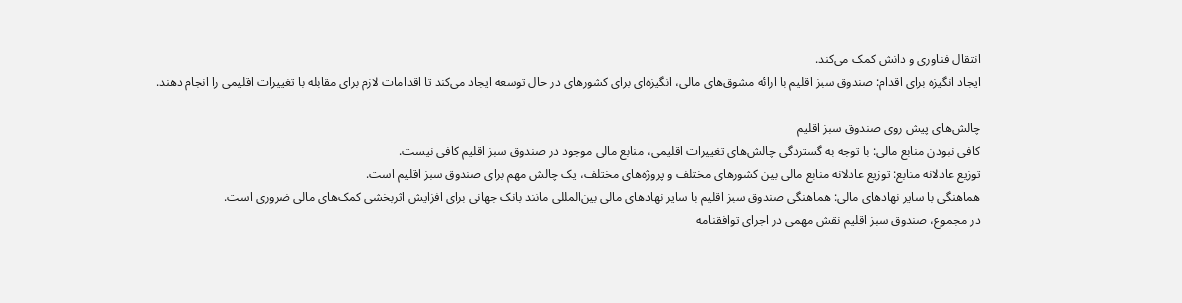انتقال فناوری و دانش کمک می‌کند.
ایجاد انگیزه برای اقدام: صندوق سبز اقلیم با ارائه مشوق‌های مالی، انگیزه‌ای برای کشورهای در حال توسعه ایجاد می‌کند تا اقدامات لازم برای مقابله با تغییرات اقلیمی را انجام دهند.

چالش‌های پیش روی صندوق سبز اقلیم
کافی نبودن منابع مالی: با توجه به گستردگی چالش‌های تغییرات اقلیمی، منابع مالی موجود در صندوق سبز اقلیم کافی نیست.
توزیع عادلانه منابع: توزیع عادلانه منابع مالی بین کشورهای مختلف و پروژه‌های مختلف، یک چالش مهم برای صندوق سبز اقلیم است.
هماهنگی با سایر نهادهای مالی: هماهنگی صندوق سبز اقلیم با سایر نهادهای مالی بین‌المللی مانند بانک جهانی برای افزایش اثربخشی کمک‌های مالی ضروری است.
در مجموع، صندوق سبز اقلیم نقش مهمی در اجرای توافقنامه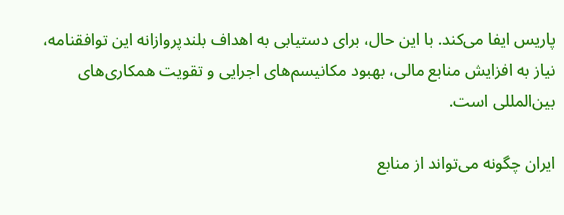پاریس ایفا می‌کند. با این حال، برای دستیابی به اهداف بلندپروازانه این توافقنامه، نیاز به افزایش منابع مالی، بهبود مکانیسم‌های اجرایی و تقویت همکاری‌های بین‌المللی است.

ایران چگونه می‌تواند از منابع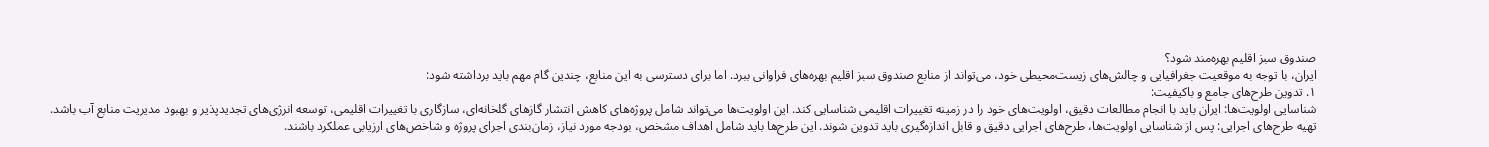صندوق سبز اقلیم بهره‌مند شود؟
ایران، با توجه به موقعیت جغرافیایی و چالش‌های زیست‌محیطی خود، می‌تواند از منابع صندوق سبز اقلیم بهره‌های فراوانی ببرد. اما برای دسترسی به این منابع، چندین گام مهم باید برداشته شود:
۱. تدوین طرح‌های جامع و باکیفیت:
شناسایی اولویت‌ها: ایران باید با انجام مطالعات دقیق، اولویت‌های خود را در زمینه تغییرات اقلیمی شناسایی کند. این اولویت‌ها می‌تواند شامل پروژه‌های کاهش انتشار گازهای گلخانه‌ای، سازگاری با تغییرات اقلیمی، توسعه انرژی‌های تجدیدپذیر و بهبود مدیریت منابع آب باشد.
تهیه طرح‌های اجرایی: پس از شناسایی اولویت‌ها، طرح‌های اجرایی دقیق و قابل اندازه‌گیری باید تدوین شوند. این طرح‌ها باید شامل اهداف مشخص، بودجه مورد نیاز، زمان‌بندی اجرای پروژه و شاخص‌های ارزیابی عملکرد باشند.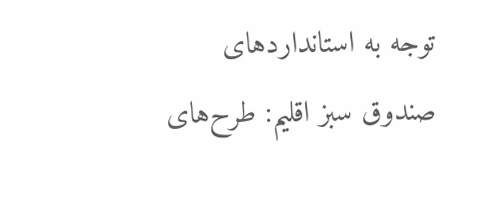توجه به استانداردهای صندوق سبز اقلیم: طرح‌های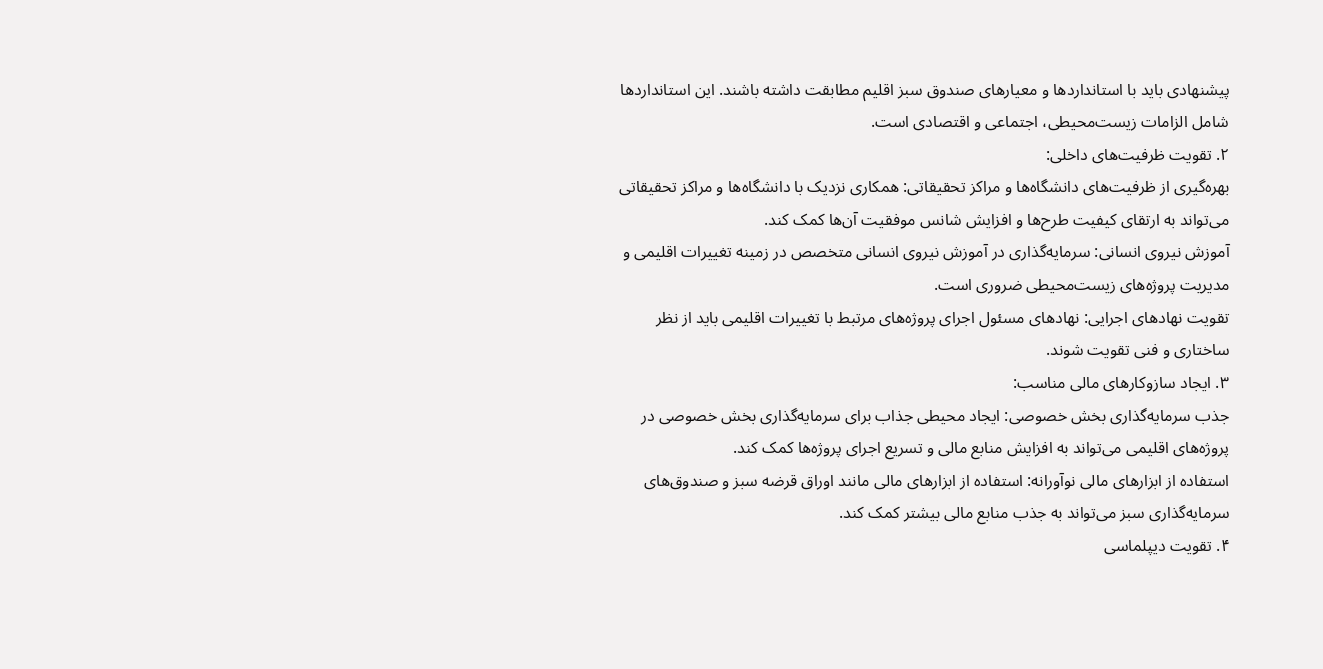پیشنهادی باید با استانداردها و معیارهای صندوق سبز اقلیم مطابقت داشته باشند. این استانداردها شامل الزامات زیست‌محیطی، اجتماعی و اقتصادی است.
۲. تقویت ظرفیت‌های داخلی:
بهره‌گیری از ظرفیت‌های دانشگاه‌ها و مراکز تحقیقاتی: همکاری نزدیک با دانشگاه‌ها و مراکز تحقیقاتی می‌تواند به ارتقای کیفیت طرح‌ها و افزایش شانس موفقیت آن‌ها کمک کند.
آموزش نیروی انسانی: سرمایه‌گذاری در آموزش نیروی انسانی متخصص در زمینه تغییرات اقلیمی و مدیریت پروژه‌های زیست‌محیطی ضروری است.
تقویت نهادهای اجرایی: نهادهای مسئول اجرای پروژه‌های مرتبط با تغییرات اقلیمی باید از نظر ساختاری و فنی تقویت شوند.
۳. ایجاد سازوکارهای مالی مناسب:
جذب سرمایه‌گذاری بخش خصوصی: ایجاد محیطی جذاب برای سرمایه‌گذاری بخش خصوصی در پروژه‌های اقلیمی می‌تواند به افزایش منابع مالی و تسریع اجرای پروژه‌ها کمک کند.
استفاده از ابزارهای مالی نوآورانه: استفاده از ابزارهای مالی مانند اوراق قرضه سبز و صندوق‌های سرمایه‌گذاری سبز می‌تواند به جذب منابع مالی بیشتر کمک کند.
۴. تقویت دیپلماسی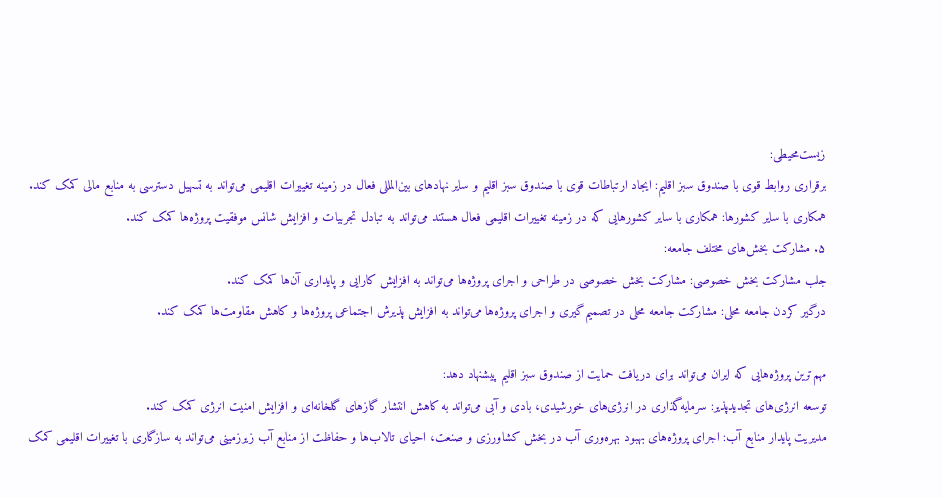زیست‌محیطی:
برقراری روابط قوی با صندوق سبز اقلیم: ایجاد ارتباطات قوی با صندوق سبز اقلیم و سایر نهادهای بین‌المللی فعال در زمینه تغییرات اقلیمی می‌تواند به تسهیل دسترسی به منابع مالی کمک کند.
همکاری با سایر کشورها: همکاری با سایر کشورهایی که در زمینه تغییرات اقلیمی فعال هستند می‌تواند به تبادل تجربیات و افزایش شانس موفقیت پروژه‌ها کمک کند.
۵. مشارکت بخش‌های مختلف جامعه:
جلب مشارکت بخش خصوصی: مشارکت بخش خصوصی در طراحی و اجرای پروژه‌ها می‌تواند به افزایش کارایی و پایداری آن‌ها کمک کند.
درگیر کردن جامعه محلی: مشارکت جامعه محلی در تصمیم‌گیری و اجرای پروژه‌ها می‌تواند به افزایش پذیرش اجتماعی پروژه‌ها و کاهش مقاومت‌ها کمک کند.

مهم‌ترین پروژه‌هایی که ایران می‌تواند برای دریافت حمایت از صندوق سبز اقلیم پیشنهاد دهد:
توسعه انرژی‌های تجدیدپذیر: سرمایه‌گذاری در انرژی‌های خورشیدی، بادی و آبی می‌تواند به کاهش انتشار گازهای گلخانه‌ای و افزایش امنیت انرژی کمک کند.
مدیریت پایدار منابع آب: اجرای پروژه‌های بهبود بهره‌وری آب در بخش کشاورزی و صنعت، احیای تالاب‌ها و حفاظت از منابع آب زیرزمینی می‌تواند به سازگاری با تغییرات اقلیمی کمک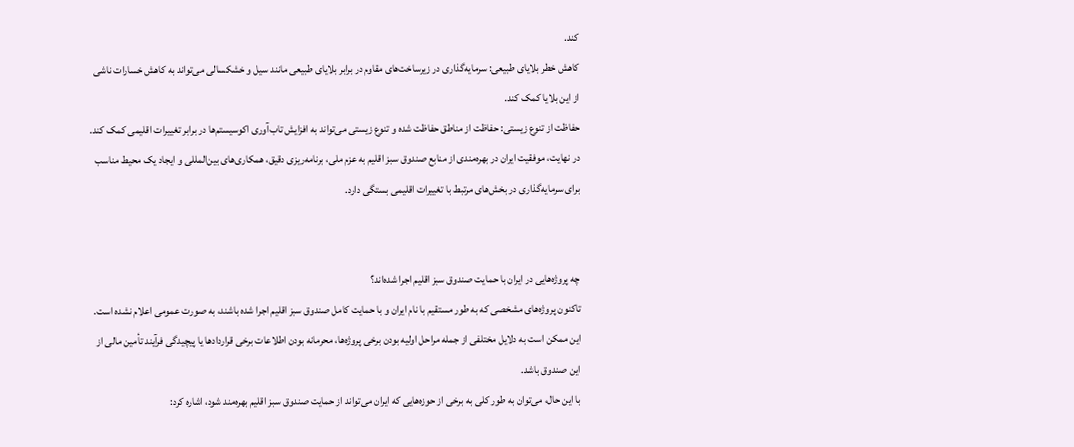کند.
کاهش خطر بلایای طبیعی: سرمایه‌گذاری در زیرساخت‌های مقاوم در برابر بلایای طبیعی مانند سیل و خشکسالی می‌تواند به کاهش خسارات ناشی از این بلایا کمک کند.
حفاظت از تنوع زیستی: حفاظت از مناطق حفاظت شده و تنوع زیستی می‌تواند به افزایش تاب‌آوری اکوسیستم‌ها در برابر تغییرات اقلیمی کمک کند.
در نهایت، موفقیت ایران در بهره‌مندی از منابع صندوق سبز اقلیم به عزم ملی، برنامه‌ریزی دقیق، همکاری‌های بین‌المللی و ایجاد یک محیط مناسب برای سرمایه‌گذاری در بخش‌های مرتبط با تغییرات اقلیمی بستگی دارد.


چه پروژه‌هایی در ایران با حمایت صندوق سبز اقلیم اجرا شده‌اند؟
تاکنون پروژه‌های مشخصی که به طور مستقیم با نام ایران و با حمایت کامل صندوق سبز اقلیم اجرا شده باشند، به صورت عمومی اعلام نشده است. این ممکن است به دلایل مختلفی از جمله مراحل اولیه بودن برخی پروژه‌ها، محرمانه بودن اطلاعات برخی قراردادها یا پیچیدگی فرآیند تأمین مالی از این صندوق باشد.
با این حال، می‌توان به طور کلی به برخی از حوزه‌هایی که ایران می‌تواند از حمایت صندوق سبز اقلیم بهره‌مند شود، اشاره کرد: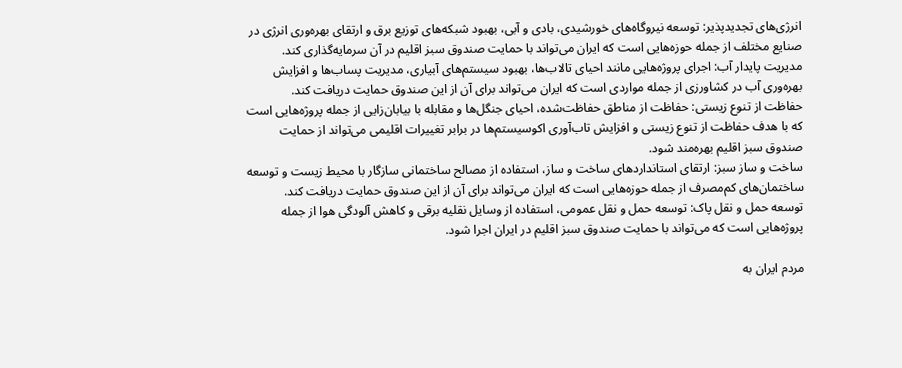انرژی‌های تجدیدپذیر: توسعه نیروگاه‌های خورشیدی، بادی و آبی، بهبود شبکه‌های توزیع برق و ارتقای بهره‌وری انرژی در صنایع مختلف از جمله حوزه‌هایی است که ایران می‌تواند با حمایت صندوق سبز اقلیم در آن سرمایه‌گذاری کند.
مدیریت پایدار آب: اجرای پروژه‌هایی مانند احیای تالاب‌ها، بهبود سیستم‌های آبیاری، مدیریت پساب‌ها و افزایش بهره‌وری آب در کشاورزی از جمله مواردی است که ایران می‌تواند برای آن از این صندوق حمایت دریافت کند.
حفاظت از تنوع زیستی: حفاظت از مناطق حفاظت‌شده، احیای جنگل‌ها و مقابله با بیابان‌زایی از جمله پروژه‌هایی است که با هدف حفاظت از تنوع زیستی و افزایش تاب‌آوری اکوسیستم‌ها در برابر تغییرات اقلیمی می‌تواند از حمایت صندوق سبز اقلیم بهره‌مند شود.
ساخت و ساز سبز: ارتقای استانداردهای ساخت و ساز، استفاده از مصالح ساختمانی سازگار با محیط زیست و توسعه ساختمان‌های کم‌مصرف از جمله حوزه‌هایی است که ایران می‌تواند برای آن از این صندوق حمایت دریافت کند.
توسعه حمل و نقل پاک: توسعه حمل و نقل عمومی، استفاده از وسایل نقلیه برقی و کاهش آلودگی هوا از جمله پروژه‌هایی است که می‌تواند با حمایت صندوق سبز اقلیم در ایران اجرا شود.

مردم ایران به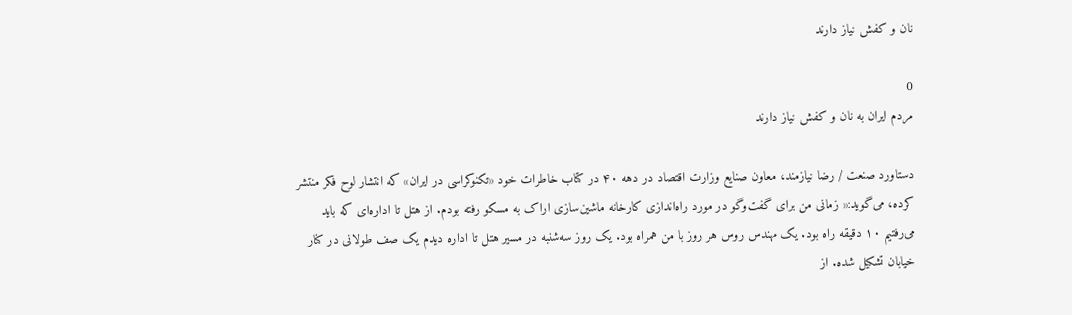نان و کفش نیاز دارند

0
مردم ایران به نان و کفش نیاز دارند

دستاورد صنعت / رضا نیازمند، معاون صنایع وزارت اقتصاد در دهه ۴۰ در کتاب خاطرات خود «تکنوکراسی در ایران» که انتشار لوح فکر منتشر کرده، می‌گوید:« زمانی من برای گفت‌و‌گو در مورد راه‌اندازی کارخانه ماشین‌سازی اراک به مسکو رفته بودم. از هتل تا اداره‌ای که باید می‌رفتیم ۱۰ دقیقه راه بود. یک مهندس روس هر روز با من همراه بود. یک روز سه‌شنبه در مسیر هتل تا اداره دیدم یک صف طولانی در کنار خیابان تشکیل شده. از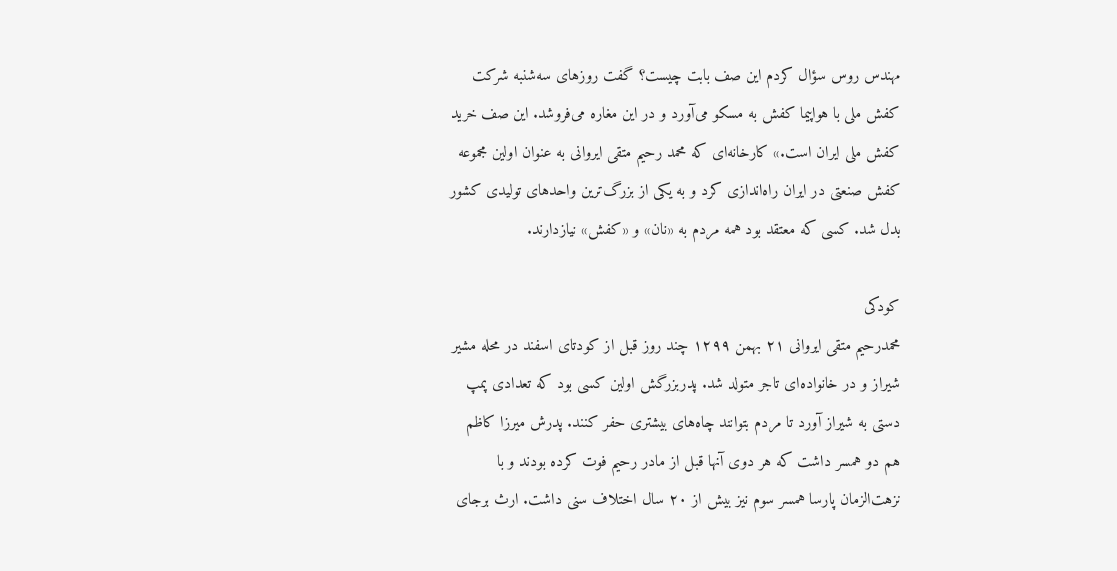مهندس روس سؤال کردم این صف بابت چیست؟ گفت روزهای سه‌شنبه شرکت کفش ملی با هواپیما کفش به مسکو می‌آورد و در این مغاره می‌فروشد. این صف خرید کفش ملی ایران است.» کارخانه‌ای که محمد رحیم متقی ایروانی به عنوان اولین مجموعه کفش صنعتی در ایران راه‌اندازی کرد و به یکی از بزرگ‌ترین واحدهای تولیدی کشور بدل شد. کسی که معتقد بود همه مردم به «نان» و «کفش» نیازدارند.

کودکی
محمدرحیم متقی ایروانی ۲۱ بهمن ۱۲۹۹ چند روز قبل از کودتای اسفند در محله مشیر شیراز و در خانواده‌ای تاجر متولد شد. پدربزرگش اولین کسی بود که تعدادی پمپ دستی به شیراز آورد تا مردم بتوانند چاه‌های بیشتری حفر کنند. پدرش میرزا کاظم هم دو همسر داشت که هر دوی آنها قبل از مادر رحیم فوت کرده بودند و با نزهت‌الزمان پارسا همسر سوم نیز بیش از ۲۰ سال اختلاف سنی داشت. ارث برجای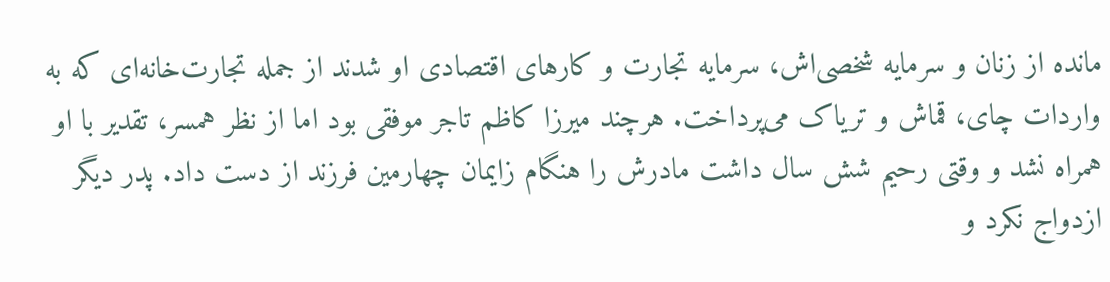مانده از زنان و سرمایه شخصی‌اش، سرمایه تجارت و کارهای اقتصادی او شدند از جمله تجارت‌خانه‌ای که به واردات چای، قماش و تریاک می‌پرداخت. هرچند میرزا کاظم تاجر موفقی بود اما از نظر همسر، تقدیر با او همراه نشد و وقتی رحیم شش سال داشت مادرش را هنگام زایمان چهارمین فرزند از دست داد. پدر دیگر ازدواج نکرد و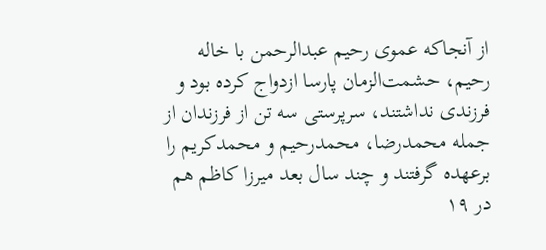از آنجاکه عموی رحیم عبدالرحمن با خاله رحیم، حشمت‌الزمان پارسا ازدواج کرده بود و فرزندی نداشتند، سرپرستی سه تن از فرزندان از جمله محمدرضا، محمدرحیم و محمدکریم را برعهده گرفتند و چند سال بعد میرزا کاظم هم در ۱۹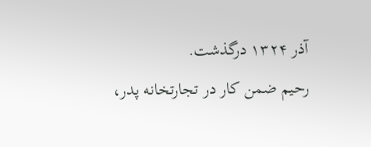آذر ۱۳۲۴ درگذشت.
رحیم ضمن کار در تجارتخانه پدر،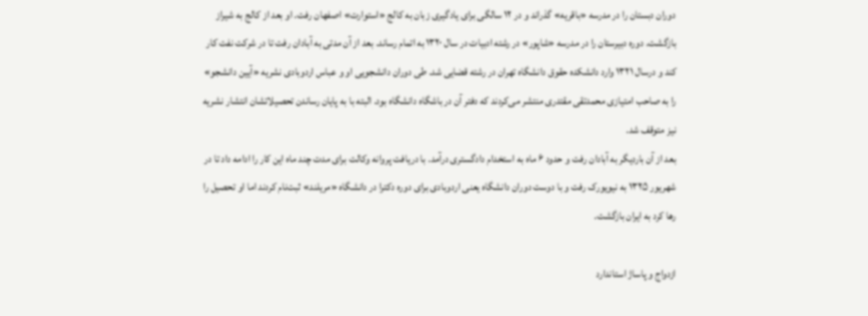دوران دبستان را در مدرسه «باقریه» گذراند و در ۱۲ سالگی برای یادگیری زبان به کالج «استوارت» اصفهان رفت. او بعد از کالج به شیراز بازگشت. دوره دبیرستان را در مدرسه «شاپور» در رشته ادبیات در سال ۱۳۲۰ به اتمام رساند. بعد از آن مدتی به آبادان رفت تا در شرکت نفت کار کند و درسال ۱۳۲۱ وارد دانشکده حقوق دانشگاه تهران در رشته قضایی شد. طی دوران دانشجویی او و عباس اردوبادی نشریه «آیین دانشجو» را به صاحب امتیازی محمدتقی مقتدری منتشر می‌کردند که دفتر آن در باشگاه دانشگاه بود. البته با به پایان رساندن تحصیلاتشان انتشار نشریه نیز متوقف شد.
بعد از آن باردیگر به آبادان رفت و حدود ۶ ماه به استخدام دادگستری درآمد. با دریافت پروانه وکالت برای مدت چند ماه این کار را ادامه داد تا در شهریور ۱۳۲۵ به نیویورک رفت و با دوست دوران دانشگاه یعنی اردوبادی برای دوره دکترا در دانشگاه «مریلند» ثبت‌نام کردند اما او تحصیل را رها کرد به ایران بازگشت.

ازدواج و پاساژ استاندارد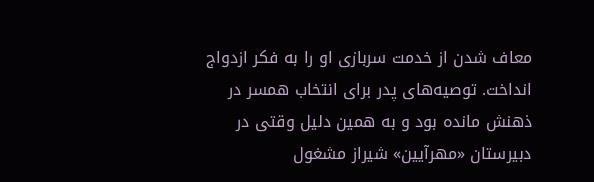معاف شدن از خدمت سربازی او را به فکر ازدواج انداخت. توصیه‌های پدر برای انتخاب همسر در ذهنش مانده بود و به همین دلیل وقتی در دبیرستان «مهرآیین» شیراز مشغول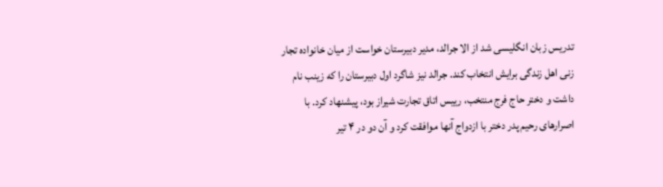تدریس زبان انگلیسی شد از الا جرالد، مدیر دبیرستان خواست از میان خانواده تجار زنی اهل زندگی برایش انتخاب کند. جرالد نیز شاگرد اول دبیرستان را که زینب نام داشت و دختر حاج فرج منتخب، رییس اتاق تجارت شیراز بود، پیشنهاد کرد. با اصرارهای رحیم پدر دختر با ازدواج آنها موافقت کرد و آن دو در ۴ تیر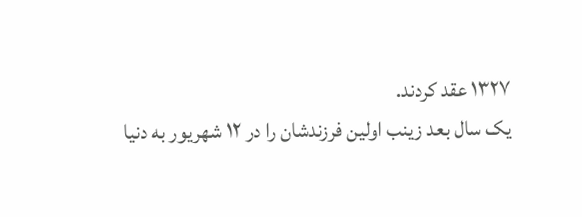۱۳۲۷ عقد کردند.
یک سال بعد زینب اولین فرزندشان را در ۱۲ شهریور به دنیا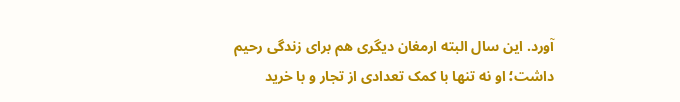آورد. این سال البته ارمغان دیگری هم برای زندگی رحیم داشت؛ او نه تنها با کمک تعدادی از تجار و با خرید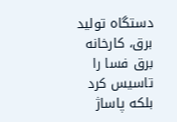دستگاه تولید برق، کارخانه برق فسا را تاسیس کرد بلکه پاساژ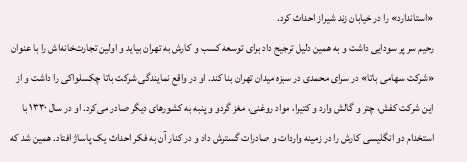«استاندارد» را در خیابان زند شیراز احداث کرد.
رحیم سر پر سودایی داشت و به همین دلیل ترجیح داد برای توسعه کسب و کارش به تهران بیاید و اولین تجارت‌خانه‌اش را با عنوان «شرکت سهامی باتا» در سرای محمدی در سبزه میدان تهران بنا کند. او در واقع نمایندگی شرکت باتا چکسلواکی را داشت و از این شرکت کفش، چتر و گالش وارد و کتیرا، مواد روغنی، مغز گردو و پنبه به کشورهای دیگر صادر می‌کرد. او در سال ۱۳۳۰ با استخدام دو انگلیسی کارش را در زمینه واردات و صادرات گسترش داد و در کنار آن به فکر احداث یک پاساژ افتاد. همین شد که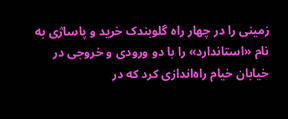زمینی را در چهار راه گلوبندک خرید و پاساژی به نام «استاندارد» را با دو ورودی و خروجی در خیابان خیام راه‌اندازی کرد که در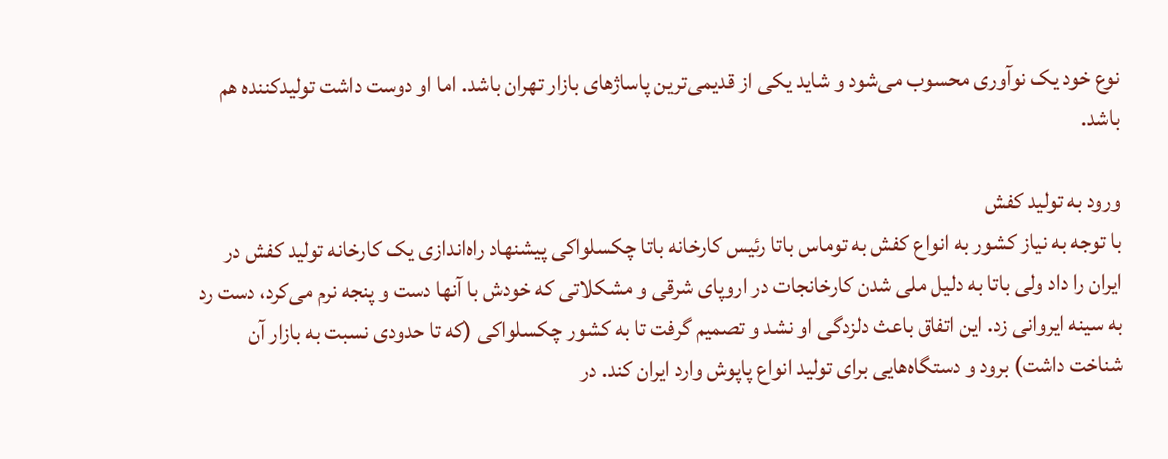نوع خود یک نوآوری محسوب می‌شود و شاید یکی از قدیمی‌ترین پاساژهای بازار تهران باشد. اما او دوست داشت تولیدکننده هم باشد.

ورود به تولید کفش
با توجه به نیاز کشور به انواع کفش به توماس باتا رئیس کارخانه باتا چکسلواکی پیشنهاد راه‌اندازی یک کارخانه تولید کفش در ایران را داد ولی باتا به دلیل ملی شدن کارخانجات در اروپای شرقی و مشکلاتی که خودش با آنها دست و پنجه نرم می‌کرد، دست رد به سینه ایروانی زد. این اتفاق باعث دلزدگی او نشد و تصمیم گرفت تا به کشور چکسلواکی (که تا حدودی نسبت به بازار آن شناخت داشت) برود و دستگاه‌هایی برای تولید انواع پاپوش وارد ایران کند. در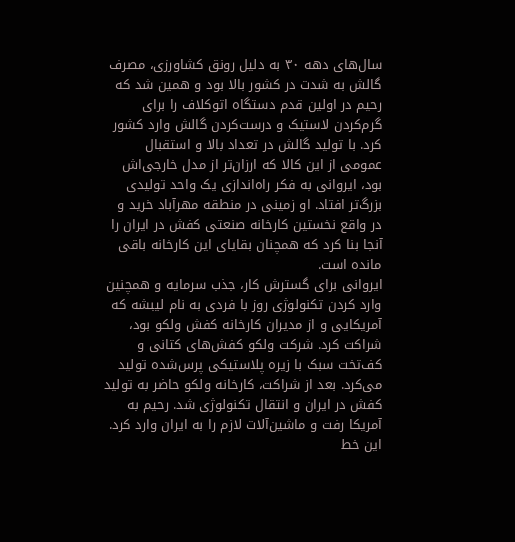سال‌های دهه ۳۰ به دلیل رونق کشاورزی، مصرف گالش به شدت در کشور بالا بود و همین شد که رحیم در اولین قدم دستگاه اتوکلاف را برای گرم‌کردن لاستیک و درست‌کردن گالش وارد کشور کرد. با تولید گالش در تعداد بالا و استقبال عمومی از این کالا که ارزان‌تر از مدل خارجی‌اش بود، ایروانی به فکر راه‌اندازی یک واحد تولیدی بزرگ‌تر افتاد. او زمینی در منطقه مهرآباد خرید و در واقع نخستین کارخانه صنعتی کفش در ایران را آنجا بنا کرد که همچنان بقایای این کارخانه باقی مانده است.
ایروانی برای گسترش کار، جذب سرمایه و همچنین وارد کردن تکنولوژی روز با فردی به نام لیبشه که آمریکایی و از مدیران کارخانه کفش ولکو بود، شراکت کرد. شرکت ولکو کفش‌های کتانی و کف‌تخت سبک با زیره پلاستیکی پرس‌شده تولید می‌کرد. بعد از شراکت، کارخانه ولکو حاضر به تولید کفش در ایران و انتقال تکنولوژی شد. رحیم به آمریکا رفت و ماشین‌آلات لازم را به ایران وارد کرد. این خط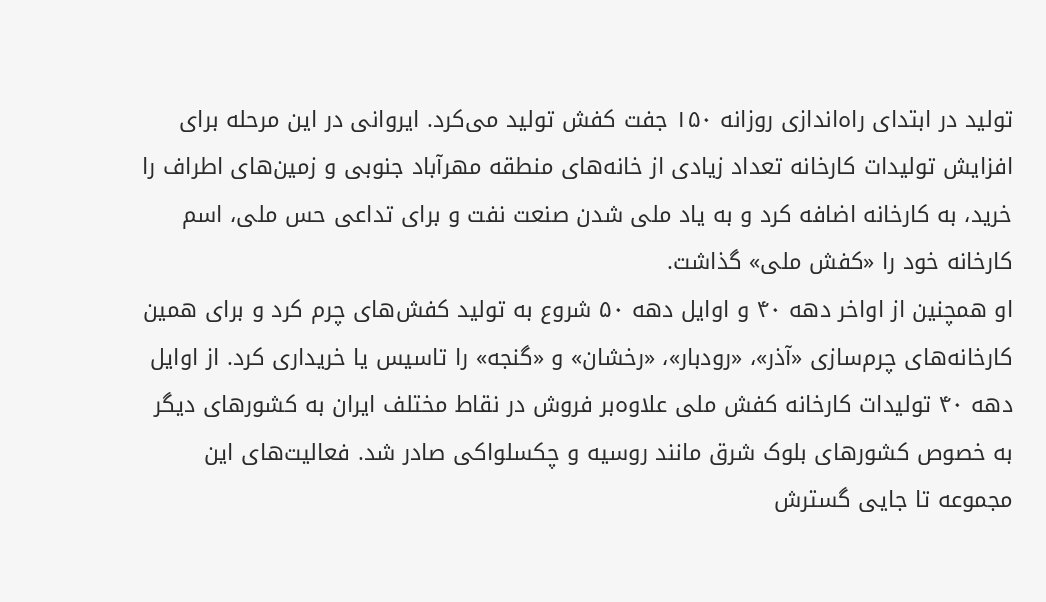تولید در ابتدای راه‌اندازی روزانه ۱۵۰ جفت کفش تولید می‌کرد. ایروانی در این مرحله برای افزایش تولیدات کارخانه تعداد زیادی از خانه‌های منطقه مهرآباد جنوبی و زمین‌های اطراف را خرید، به کارخانه اضافه کرد و به یاد ملی شدن صنعت نفت و برای تداعی حس ملی، اسم کارخانه خود را «کفش ملی» گذاشت.
او همچنین از اواخر دهه ۴۰ و اوایل دهه ۵۰ شروع به تولید کفش‌های چرم کرد و برای همین کارخانه‌های چرم‌سازی «آذر»، «رودبار»، «رخشان» و «گنجه» را تاسیس یا خریداری کرد. از اوایل دهه ۴۰ تولیدات کارخانه کفش ملی علاوه‌بر فروش در نقاط مختلف ایران به کشورهای دیگر به خصوص کشورهای بلوک شرق مانند روسیه و چکسلواکی صادر شد. فعالیت‌های این مجموعه تا جایی گسترش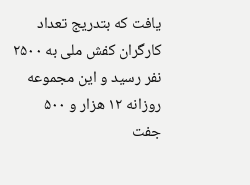یافت که بتدریج تعداد کارگران کفش ملی به ۲۵۰۰ نفر رسید و این مجموعه روزانه ۱۲ هزار و ۵۰۰ جفت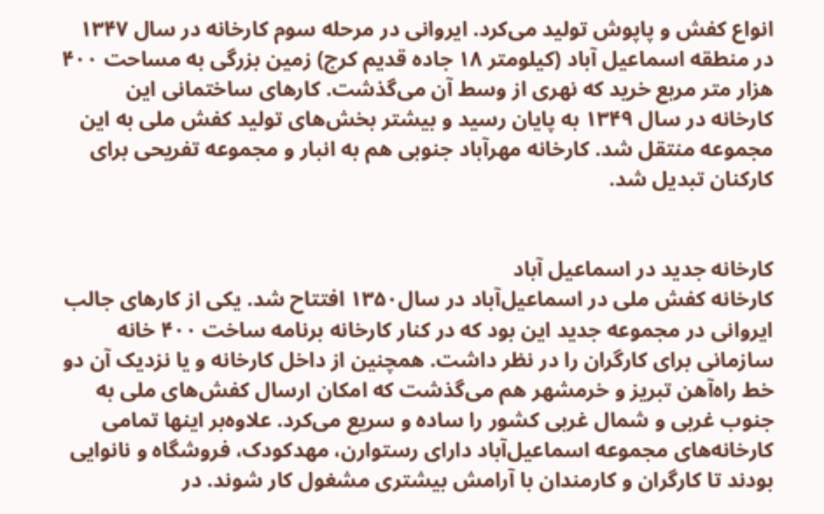انواع کفش و پاپوش تولید می‌کرد. ایروانی در مرحله سوم کارخانه در سال ۱۳۴۷ در منطقه اسماعیل آباد (کیلومتر ۱۸ جاده قدیم کرج) زمین بزرگی به مساحت ۴۰۰ هزار متر مربع خرید که نهری از وسط آن می‌گذشت. کارهای ساختمانی این کارخانه در سال ۱۳۴۹ به پایان رسید و بیشتر بخش‌های تولید کفش ملی به این مجموعه منتقل شد. کارخانه مهرآباد جنوبی هم به انبار و مجموعه تفریحی برای کارکنان تبدیل شد.


کارخانه جدید در اسماعیل آباد
کارخانه کفش ملی در اسماعیل‌آباد در سال۱۳۵۰ افتتاح شد. یکی از کارهای جالب ایروانی در مجموعه جدید این بود که در کنار کارخانه برنامه ساخت ۴۰۰ خانه سازمانی برای کارگران را در نظر داشت. همچنین از داخل کارخانه و یا نزدیک آن دو خط راه‌آهن تبریز و خرمشهر هم می‌گذشت که امکان ارسال کفش‌های ملی به جنوب غربی و شمال غربی کشور را ساده و سریع می‌کرد. علاوه‌بر اینها تمامی کارخانه‌های مجموعه اسماعیل‌آباد دارای رستوارن، مهدکودک، فروشگاه و نانوایی بودند تا کارگران و کارمندان با آرامش بیشتری مشغول کار شوند. در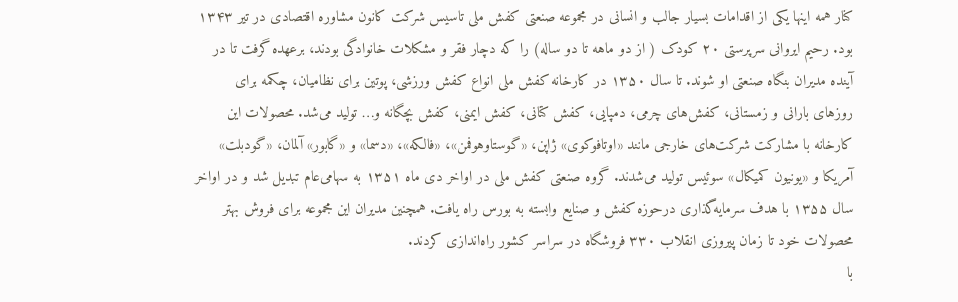کنار همه اینها یکی از اقدامات بسیار جالب و انسانی در مجموعه صنعتی کفش ملی تاسیس شرکت کانون مشاوره اقتصادی در تیر ۱۳۴۳ بود. رحیم ایروانی سرپرستی ۲۰ کودک ( از دو ماهه تا دو ساله) را که دچار فقر و مشکلات خانوادگی بودند، برعهده گرفت تا در آینده مدیران بنگاه صنعتی او شوند. تا سال ۱۳۵۰ در کارخانه کفش ملی انواع کفش ورزشی، پوتین برای نظامیان، چکمه برای روزهای بارانی و زمستانی، کفش‌های چرمی، دمپایی، کفش کتانی، کفش ایمنی، کفش بچگانه و… تولید می‌شد. محصولات این کارخانه با مشارکت شرکت‌های خارجی مانند «اوتافوکوی» ژاپن، «گوستاوهوفمن»، «فالکه»، «دسما» و «گابور» آلمان، «گودبلت» آمریکا و «یونیون کمیکال» سوئیس تولید می‌شدند. گروه صنعتی کفش ملی در اواخر دی ماه ۱۳۵۱ به سهامی‌عام تبدیل شد و در اواخر سال ۱۳۵۵ با هدف سرمایه‌گذاری درحوزه کفش و صنایع وابسته به بورس راه یافت. همچنین مدیران این مجموعه برای فروش بهتر محصولات خود تا زمان پیروزی انقلاب ۳۳۰ فروشگاه در سراسر کشور راه‌اندازی کردند.
با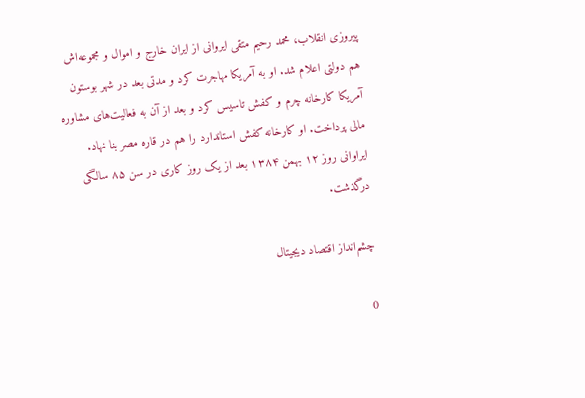پیروزی انقلاب، محمد رحیم متقی ایروانی از ایران خارج و اموال و مجموعه‌اش هم دولتی اعلام شد. او به آمریکا مهاجرت کرد و مدتی بعد در شهر بوستون آمریکا کارخانه چرم و کفش تاسیس کرد و بعد از آن به فعالیت‌های مشاوره مالی پرداخت. او کارخانه کفش استاندارد را هم در قاره مصر بنا نهاد. ایراوانی روز ۱۲ بهمن ۱۳۸۴ بعد از یک روز کاری در سن ۸۵ سالگی درگذشت.

چشم‌انداز اقتصاد دیجیتال

0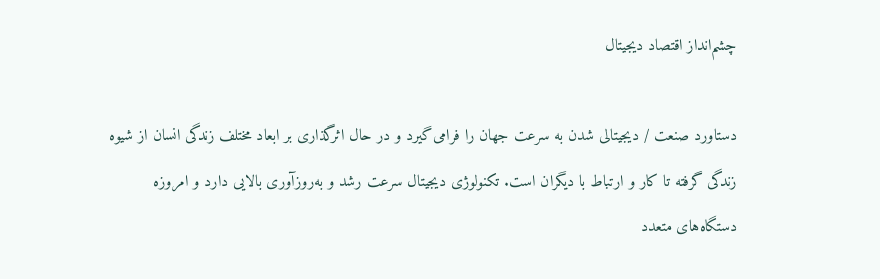چشم‌انداز اقتصاد دیجیتال

دستاورد صنعت / دیجیتالی شدن به سرعت جهان را فرامی‌گیرد و در حال اثرگذاری بر ابعاد مختلف زندگی انسان از شیوه زندگی گرفته تا کار و ارتباط با دیگران است. تکنولوژی دیجیتال سرعت رشد و به‌روزآوری بالایی دارد و امروزه دستگاه‌های متعدد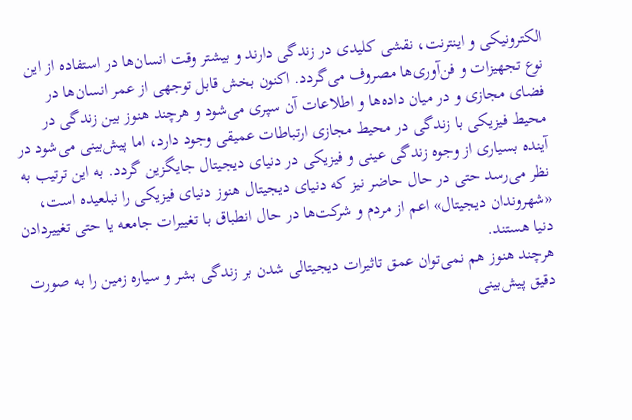الکترونیکی و اینترنت، نقشی کلیدی در زندگی دارند و بیشتر وقت انسان‌ها در استفاده از این نوع تجهیزات و فن‌آوری‌ها مصروف می‌گردد. اکنون بخش قابل توجهی از عمر انسان‌ها در فضای مجازی و در میان داده‌ها و اطلاعات آن سپری می‌شود و هرچند هنوز بین زندگی در محیط فیزیکی با زندگی در محیط مجازی ارتباطات عمیقی وجود دارد، اما پیش‌بینی می‌شود در آینده بسیاری از وجوه زندگی عینی و فیزیکی در دنیای دیجیتال جایگزین گردد. به این ترتیب به نظر می‌رسد حتی در حال حاضر نیز که دنیای دیجیتال هنوز دنیای فیزیکی را نبلعیده است، «شهروندان دیجیتال» اعم از مردم و شرکت‌ها در حال انطباق با تغییرات جامعه یا حتی تغییردادن دنیا هستند.
هرچند هنوز هم نمی‌توان عمق تاثیرات دیجیتالی شدن بر زندگی بشر و سیاره زمین را به صورت دقیق پیش‌بینی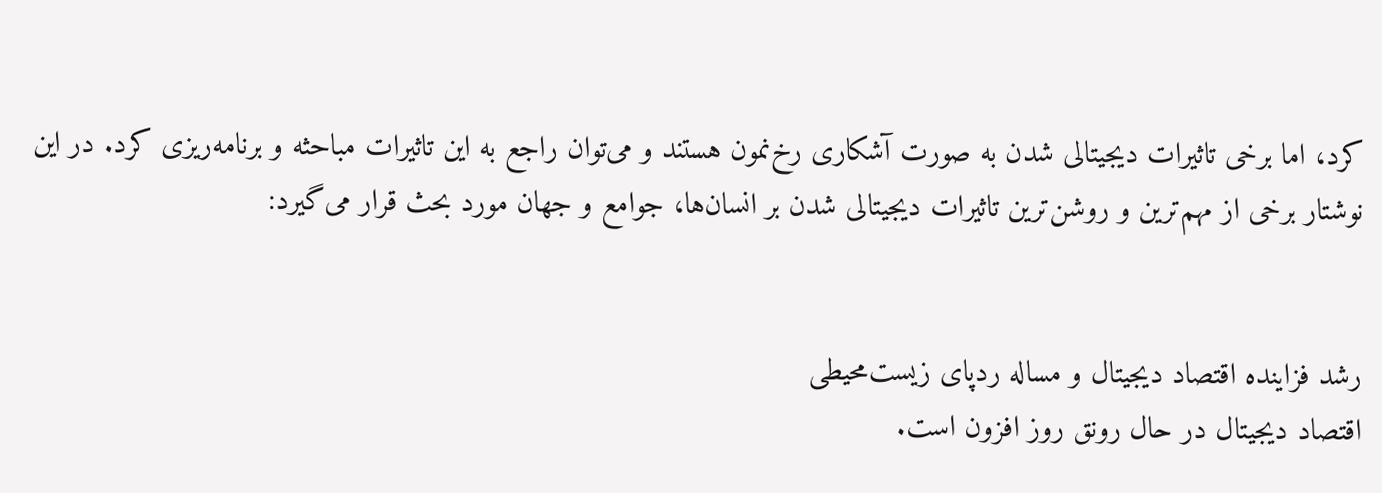کرد، اما برخی تاثیرات دیجیتالی شدن به صورت آشکاری رخ‌نمون هستند و می‌توان راجع به این تاثیرات مباحثه و برنامه‌ریزی کرد. در این نوشتار برخی از مهم‌ترین و روشن‌ترین تاثیرات دیجیتالی شدن بر انسان‌ها، جوامع و جهان مورد بحث قرار می‌گیرد:


رشد فزاینده اقتصاد دیجیتال و مساله ردپای زیست‌محیطی
اقتصاد دیجیتال در حال رونق روز افزون است.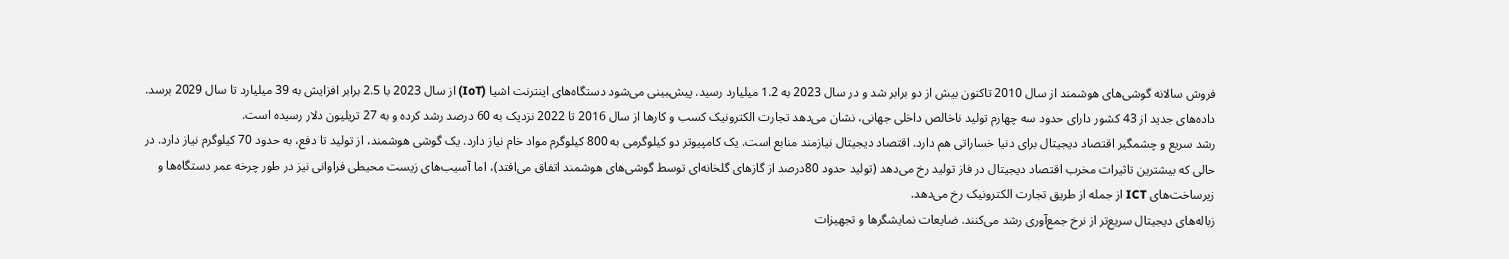فروش سالانه گوشی‌های هوشمند از سال 2010 تاکنون بیش از دو برابر شد و در سال 2023 به 1.2 میلیارد رسید. پیش‌‍بینی می‌شود دستگاه‌های اینترنت اشیا (IoT) از سال 2023 با 2.5 برابر افزایش به 39 میلیارد تا سال 2029 برسد. داده‌های جدید از 43 کشور دارای حدود سه چهارم تولید ناخالص داخلی جهانی، نشان می‌دهد تجارت الکترونیک کسب و کارها از سال 2016 تا 2022 نزدیک به 60 درصد رشد کرده و به 27 تریلیون دلار رسیده است.
رشد سریع و چشمگیر اقتصاد دیجیتال برای دنیا خساراتی هم دارد. اقتصاد دیجیتال نیازمند منابع است. یک کامپیوتر دو کیلوگرمی به 800 کیلوگرم مواد خام نیاز دارد. یک گوشی هوشمند، از تولید تا دفع، به حدود 70 کیلوگرم نیاز دارد. در حالی که بیشترین تاثیرات مخرب اقتصاد دیجیتال در فاز تولید رخ می‌دهد (تولید حدود 80درصد از گازهای گلخانه‌ای توسط گوشی‌های هوشمند اتفاق می‌افتد)، اما آسیب‌های زیست محیطی فراوانی نیز در طور چرخه عمر دستگاه‌ها و زیرساخت‌های ICT از جمله از طریق تجارت الکترونیک رخ می‌دهد.
زباله‌های دیجیتال سریع‌تر از نرخ جمع‌آوری رشد می‌کنند. ضایعات نمایشگرها و تجهیزات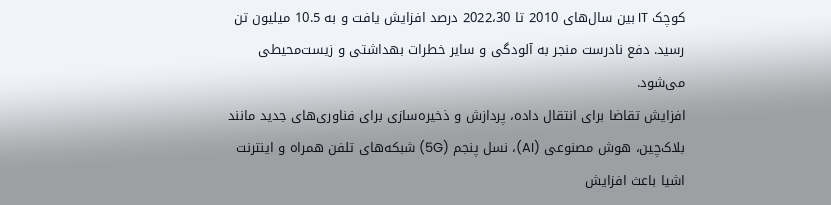کوچک IT بین سال‌های 2010 تا 2022،30 درصد افزایش یافت و به 10.5 میلیون تن رسید. دفع نادرست منجر به آلودگی و سایر خطرات بهداشتی و زیست‌محیطی می‌شود.
افزایش تقاضا برای انتقال داده، پردازش و ذخیره‌سازی برای فناوری‌های جدید مانند بلاک‌چین، هوش مصنوعی (AI)، نسل پنجم (5G) شبکه‌های تلفن همراه و اینترنت اشیا باعث افزایش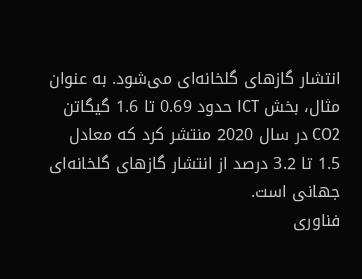انتشار گازهای گلخانه‌ای می‌شود. به عنوان مثال، بخش ICT حدود 0.69 تا 1.6 گیگاتن CO2 در سال 2020 منتشر کرد که معادل 1.5 تا 3.2 درصد از انتشار گازهای گلخانه‌ای جهانی است.
فناوری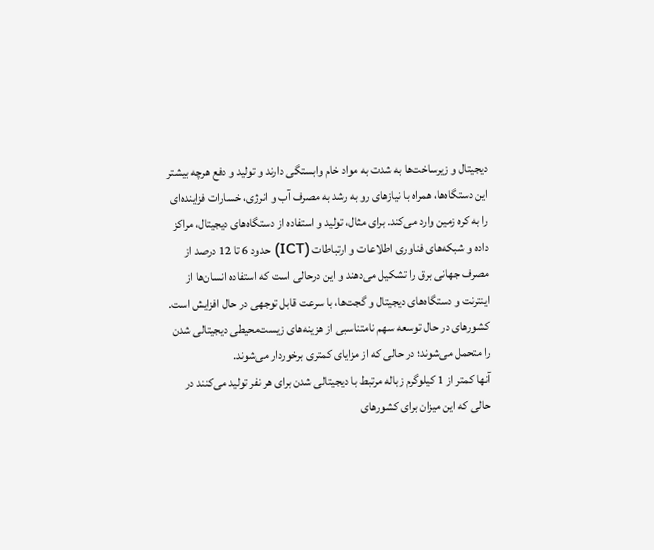دیجیتال و زیرساخت‌ها به شدت به مواد خام وابستگی دارند و تولید و دفع هرچه بیشتر این دستگاه‌ها، همراه با نیازهای رو به رشد به مصرف آب و انرژی، خسارات فزاینده‌ای را به کره زمین وارد می‌کند. برای مثال، تولید و استفاده از دستگاه‌های دیجیتال، مراکز داده و شبکه‌های فناوری اطلاعات و ارتباطات (ICT) حدود 6 تا 12 درصد از مصرف جهانی برق را تشکیل می‌دهند و این درحالی است که استفاده انسان‌ها از اینترنت و دستگاه‌های دیجیتال و گجت‌ها، با سرعت قابل توجهی در حال افزایش است.
کشورهای در حال توسعه سهم نامتناسبی از هزینه‌های زیست‌محیطی دیجیتالی شدن را متحمل می‌شوند؛ در حالی که از مزایای کمتری برخوردار می‌شوند.
آنها کمتر از 1 کیلوگرم زباله مرتبط با دیجیتالی شدن برای هر نفر تولید می‌کنند در حالی که این میزان برای کشورهای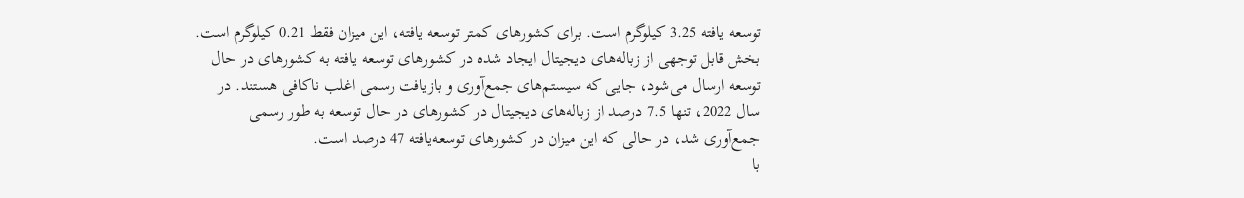توسعه یافته 3.25 کیلوگرم است. برای کشورهای کمتر توسعه یافته، این میزان فقط 0.21 کیلوگرم است.
بخش قابل توجهی از زباله‌های دیجیتال ایجاد شده در کشورهای توسعه یافته به کشورهای در حال توسعه ارسال می‌شود، جایی که سیستم‌های جمع‌آوری و بازیافت رسمی اغلب ناکافی هستند. در سال 2022، تنها 7.5 درصد از زباله‌های دیجیتال در کشورهای در حال توسعه به طور رسمی جمع‌آوری شد، در حالی که این میزان در کشورهای توسعه‌یافته 47 درصد است.
با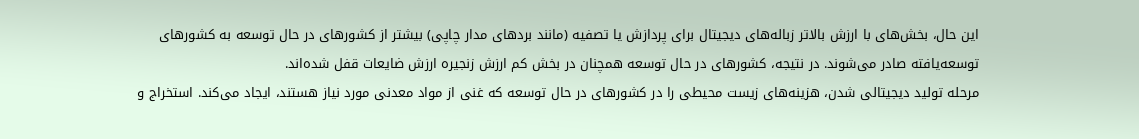این حال، بخش‌های با ارزش بالاتر زباله‌های دیجیتال برای پردازش یا تصفیه (مانند بردهای مدار چاپی) بیشتر از کشورهای در حال توسعه به کشورهای توسعه‌یافته صادر می‌شوند. در نتیجه، کشورهای در حال توسعه همچنان در بخش کم ارزش زنجیره ارزش ضایعات قفل شده‌اند.
مرحله تولید دیجیتالی شدن، هزینه‌های زیست محیطی را در کشورهای در حال توسعه که غنی از مواد معدنی مورد نیاز هستند، ایجاد می‌کند. استخراج و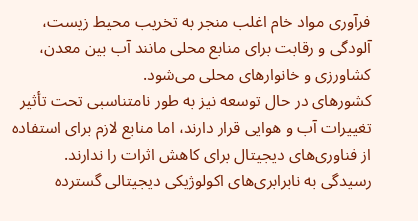فرآوری مواد خام اغلب منجر به تخریب محیط زیست، آلودگی و رقابت برای منابع محلی مانند آب بین معدن، کشاورزی و خانوارهای محلی می‌شود.
کشورهای در حال توسعه نیز به طور نامتناسبی تحت تأثیر تغییرات آب و هوایی قرار دارند، اما منابع لازم برای استفاده از فناوری‌های دیجیتال برای کاهش اثرات را ندارند.
رسیدگی به نابرابری‌های اکولوژیکی دیجیتالی گسترده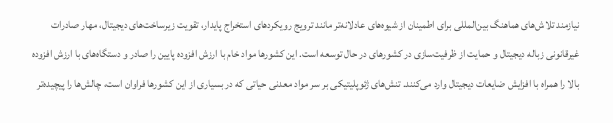نیازمند تلاش‌های هماهنگ بین‌المللی برای اطمینان از شیوه‌های عادلانه‌تر مانند ترویج رویکردهای استخراج پایدار، تقویت زیرساخت‌های دیجیتال، مهار صادرات غیرقانونی زباله دیجیتال و حمایت از ظرفیت‌سازی در کشورهای در حال توسعه است. این کشورها مواد خام با ارزش افزوده پایین را صادر و دستگاه‌های با ارزش افزوده بالا را همراه با افزایش ضایعات دیجیتال وارد می‌کنند. تنش‌های ژئوپلیتیکی بر سر مواد معدنی حیاتی که در بسیاری از این کشورها فراوان است، چالش‌ها را پیچیده‌تر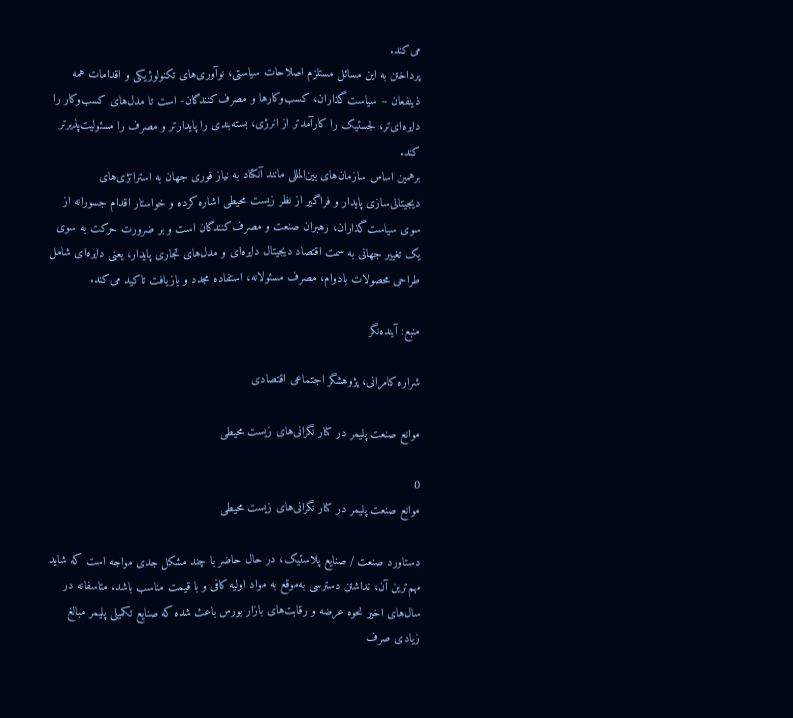می‌کند.
پرداختن به این مسائل مستلزم اصلاحات سیاستی، نوآوری‌های تکنولوژیکی و اقدامات همه ذینفعان – سیاست‌گذاران، کسب‌وکارها و مصرف‌کنندگان- است تا مدل‌های کسب‌وکار را دایره‌ای‌تر، لجستیک را کارآمدتر از انرژی، بسته‌بندی را پایدارتر و مصرف را مسئولیت‌پذیرتر کند.
برهمین اساس سازمان‌های بین‌المللی مانند آنکتاد به نیاز فوری جهان به استراتژی‌های دیجیتالی‌سازی پایدار و فراگیر از نظر زیست محیطی اشاره کرده و خواستار اقدام جسورانه از سوی سیاست‌گذاران، رهبران صنعت و مصرف‌کنندگان است و بر ضرورت حرکت به سوی یک تغییر جهانی به سمت اقتصاد دیجیتال دایره‌ای و مدل‌های تجاری پایدار، یعنی دایره‌ای شامل طراحی محصولات بادوام، مصرف مسئولانه، استفاده مجدد و بازیافت تاکید می‌کند.

منبع: آینده‌نگر

شراره کامرانی، پژوهشگر اجتماعی اقتصادی

موانع صنعت پلیمر در کنار نگرانی‌های زیست محیطی

0
موانع صنعت پلیمر در کنار نگرانی‌های زیست محیطی

دستاورد صنعت / صنایع پلاستیک، در حال حاضر با چند مشکل جدی مواجه است که شاید مهم‌ترین آن، نداشتن دسترسی به‌موقع به مواد اولیه کافی و با قیمت مناسب باشد. متاسفانه در سال‌های اخیر نحوه عرضه و رقابت‌های بازار بورس باعث شده که صنایع تکمیلی پلیمر مبالغ زیادی صرف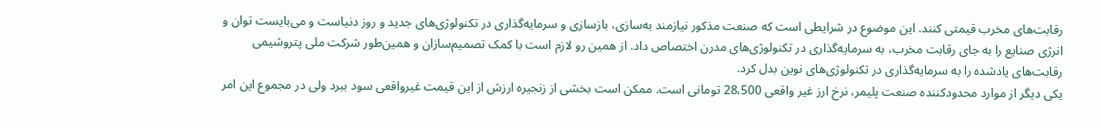رقابت‌های مخرب قیمتی کنند. این موضوع در شرایطی است که صنعت مذکور نیازمند به‌سازی، بازسازی و سرمایه‌گذاری در تکنولوژی‌های جدید و روز دنیاست و می‌بایست توان و انرژی صنایع را به جای رقابت مخرب، به سرمایه‌گذاری در تکنولوژی‌های مدرن اختصاص داد. از همین رو لازم است با کمک تصمیم‌سازان و همین‌طور شرکت ملی پتروشیمی رقابت‌های یادشده را به سرمایه‌گذاری در تکنولوژی‌های نوین بدل کرد.
یکی دیگر از موارد محدودکننده صنعت پلیمر، نرخ ارز غیر واقعی 28،500 تومانی است. ممکن است بخشی از زنجیره ارزش از این قیمت غیرواقعی سود ببرد ولی در مجموع این امر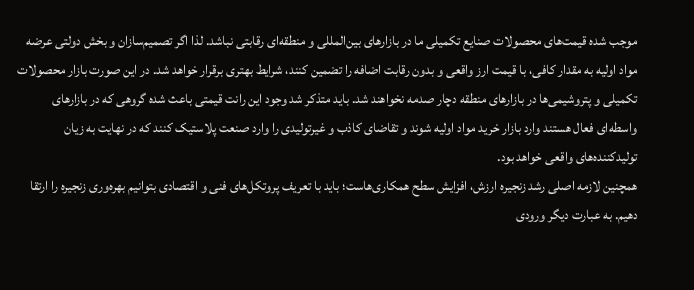موجب شده قیمت‌های محصولات صنایع تکمیلی ما در بازارهای بین‌المللی و منطقه‌ای رقابتی نباشد. لذا اگر تصمیم‌سازان و بخش دولتی عرضه مواد اولیه به مقدار کافی، با قیمت ارز واقعی و بدون رقابت اضافه را تضمین کنند، شرایط بهتری برقرار خواهد شد. در این صورت بازار محصولات تکمیلی و پتروشیمی‌ها در بازارهای منطقه دچار صدمه نخواهند شد. باید متذکر شد وجود این رانت قیمتی باعث شده گروهی که در بازارهای واسطه‌ای فعال هستند وارد بازار خرید مواد اولیه شوند و تقاضای کاذب و غیرتولیدی را وارد صنعت پلاستیک کنند که در نهایت به زیان تولیدکننده‌های واقعی خواهد بود.
همچنین لازمه اصلی رشد زنجیره ارزش، افزایش سطح همکاری‌هاست؛ باید با تعریف پروتکل‌های فنی و اقتصادی بتوانیم بهره‌وری زنجیره را ارتقا دهیم. به عبارت دیگر ورودی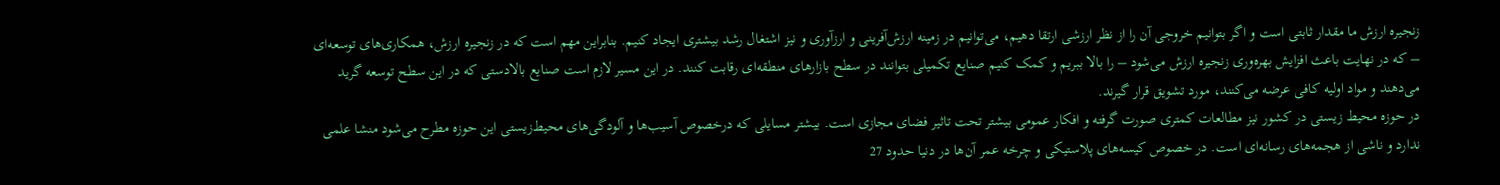زنجیره ارزش ما مقدار ثابتی است و اگر بتوانیم خروجی آن را از نظر ارزشی ارتقا دهیم، می‌توانیم در زمینه ارزش‌آفرینی و ارزآوری و نیز اشتغال رشد بیشتری ایجاد کنیم. بنابراین مهم است که در زنجیره ارزش، همکاری‌های توسعه‌ای – که در نهایت باعث افزایش بهره‌وری زنجیره ارزش می‌شود – را بالا ببریم و کمک کنیم صنایع تکمیلی بتوانند در سطح بازارهای منطقه‌ای رقابت کنند. در این مسیر لازم است صنایع بالادستی که در این سطح توسعه گرید می‌دهند و مواد اولیه کافی عرضه می‌کنند، مورد تشویق قرار گیرند.
در حوزه محیط زیستی در کشور نیز مطالعات کمتری صورت گرفته و افکار عمومی بیشتر تحت تاثیر فضای مجازی است. بیشتر مسایلی که درخصوص آسیب‌ها و آلودگی‌های محیط‌زیستی این حوزه مطرح می‌شود منشا علمی ندارد و ناشی از هجمه‌های رسانه‌ای‌ است. در خصوص کیسه‌های پلاستیکی و چرخه عمر آن‌ها در دنیا حدود 27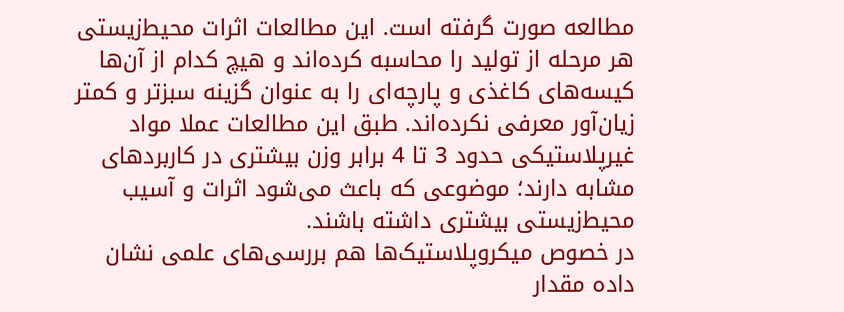مطالعه صورت گرفته است. این مطالعات اثرات محیط‌زیستی هر مرحله از تولید را محاسبه کرده‌اند و هیچ کدام از آن‌ها کیسه‌های کاغذی و پارچه‌ای را به عنوان گزینه سبزتر و کمتر زیان‌آور معرفی نکر‌ده‌اند. طبق این مطالعات عملا مواد غیرپلاستیکی حدود 3 تا 4 برابر وزن بیشتری در کاربردهای مشابه دارند؛ موضوعی که باعث می‌شود اثرات و آسیب محیط‌زیستی بیشتری داشته باشند.
در خصوص میکروپلاستیک‌ها هم بررسی‌های علمی نشان داده مقدار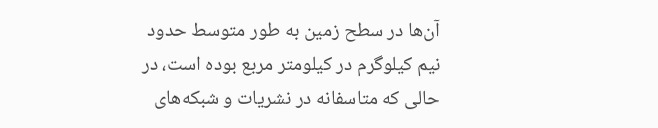آن‌ها در سطح زمین به طور متوسط حدود نیم کیلوگرم در کیلومتر مربع بوده است، در حالی که متاسفانه در نشریات و شبکه‌های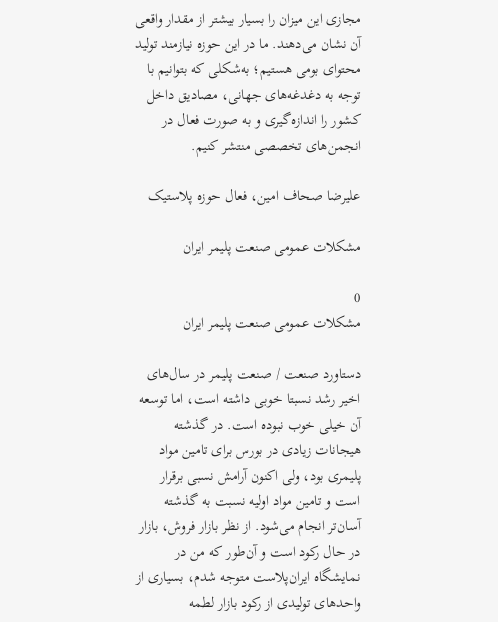مجازی این میزان را بسیار بیشتر از مقدار واقعی آن نشان می‌دهند. ما در این حوزه نیازمند تولید محتوای بومی هستیم؛ به‌شکلی که بتوانیم با توجه به دغدغه‌های جهانی، مصادیق داخل کشور را اندازه‌گیری و به صورت فعال در انجمن‌های تخصصی منتشر کنیم.

علیرضا صحاف امین، فعال حوزه پلاستیک

مشکلات عمومی صنعت پلیمر ایران

0
مشکلات عمومی صنعت پلیمر ایران

دستاورد صنعت / صنعت پلیمر در سال‌های اخیر رشد نسبتا خوبی داشته است، اما توسعه آن خیلی خوب نبوده است. در گذشته هیجانات زیادی در بورس برای تامین مواد پلیمری بود، ولی اکنون آرامش نسبی برقرار است و تامین مواد اولیه نسبت به گذشته آسان‌تر انجام می‌شود. از نظر بازار فروش، بازار در حال رکود است و آن‌طور که من در نمایشگاه ایران‌پلاست متوجه شدم، بسیاری از واحدهای تولیدی از رکود بازار لطمه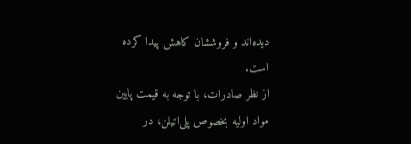دیده‌اند و فروششان کاهش پیدا کرده است.
از نظر صادرات، با توجه به قیمت پایین مواد اولیه بخصوص پلی‌اتیلن، در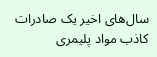سال‌های اخیر یک صادرات کاذب مواد پلیمری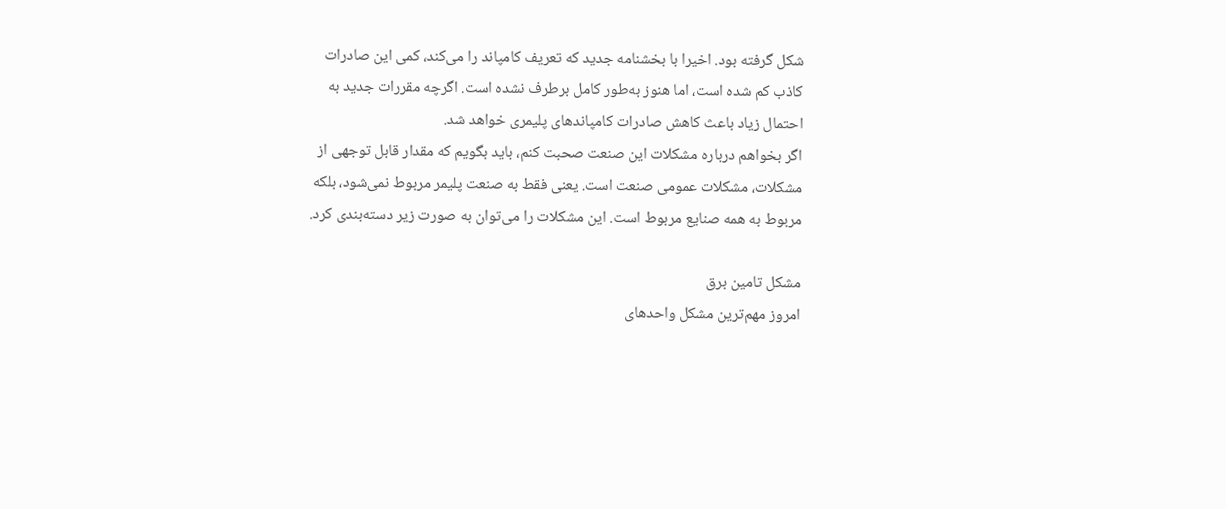شکل گرفته بود. اخیرا با بخشنامه جدید که تعریف کامپاند را می‌کند، کمی این صادرات کاذب کم شده است، اما هنوز به‌طور کامل برطرف نشده است. اگرچه مقررات جدید به احتمال زیاد باعث کاهش صادرات کامپاندهای پلیمری خواهد شد.
اگر بخواهم درباره مشکلات این صنعت صحبت کنم، باید بگویم که مقدار قابل توجهی از مشکلات، مشکلات عمومی صنعت است. یعنی فقط به صنعت پلیمر مربوط نمی‌شود، بلکه مربوط به همه صنایع مربوط است. این مشکلات را می‌توان به صورت زیر دسته‌بندی کرد.

مشکل تامین برق
امروز مهم‌ترین مشکل واحدهای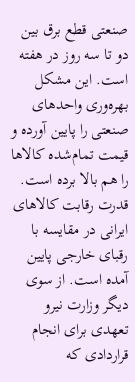صنعتی قطع برق بین دو تا سه روز در هفته است. این مشکل بهره‌وری واحدهای صنعتی را پایین آورده و قیمت تمام‌شده کالاها را هم بالا برده است. قدرت رقابت کالاهای ایرانی در مقایسه با رقبای خارجی پایین آمده است. از سوی دیگر وزارت نیرو تعهدی برای انجام قراردادی که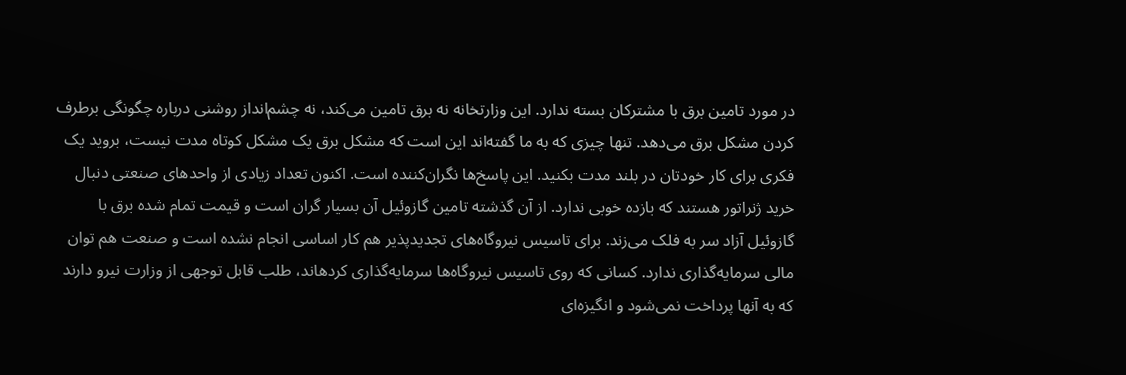در مورد تامین برق با مشترکان بسته ندارد. این وزارتخانه نه برق تامین می‌کند، نه چشم‌انداز روشنی درباره چگونگی برطرف کردن مشکل برق می‌دهد. تنها چیزی که به ما گفته‌اند این است که مشکل برق یک مشکل کوتاه مدت نیست، بروید یک فکری برای کار خودتان در بلند مدت بکنید. این پاسخ‌ها نگران‌کننده است. اکنون تعداد زیادی از واحدهای صنعتی دنبال خرید ژنراتور هستند که بازده خوبی ندارد. از آن گذشته تامین گازوئیل آن بسیار گران است و قیمت تمام شده برق با گازوئیل آزاد سر به فلک می‌زند. برای تاسیس نیروگاه‌های تجدیدپذیر هم کار اساسی انجام نشده است و صنعت هم توان مالی سرمایه‌گذاری ندارد. کسانی که روی تاسیس نیروگاه‌ها سرمایه‌گذاری کردهاند، طلب قابل توجهی از وزارت نیرو دارند که به آنها پرداخت نمی‌شود و انگیزه‌ای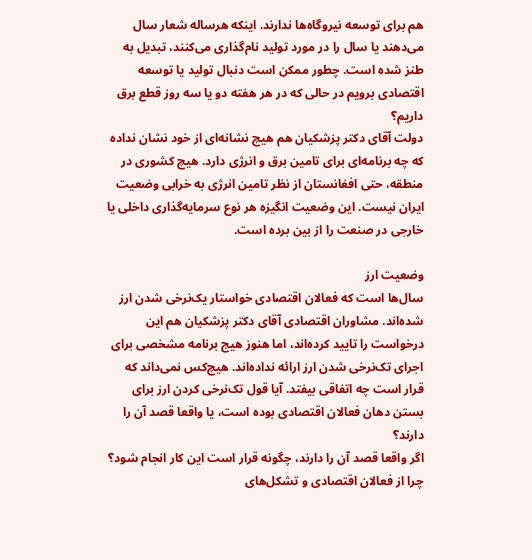هم برای توسعه نیروگاه‌ها ندارند. اینکه هرساله شعار سال می‌دهند یا سال را در مورد تولید نام‌گذاری می‌کنند، تبدیل به طنز شده است‌. چطور ممکن است دنبال تولید یا توسعه اقتصادی برویم در حالی که در هر هفته دو یا سه روز قطع برق داریم؟
دولت آقای دکتر پزشکیان هم هیچ نشانه‌ای از خود نشان نداده که چه برنامه‌ای برای تامین برق و انرژی دارد. هیچ کشوری در منطقه، حتی افغانستان از نظر تامین انرژی به خرابی وضعیت ایران نیست‌. این وضعیت انگیزه هر نوع سرمایه‌گذاری داخلی یا خارجی در صنعت را از بین برده است‌.

وضعیت ارز
سال‌ها است که فعالان اقتصادی خواستار یک‌نرخی شدن ارز شده‌اند‌. مشاوران اقتصادی آقای دکتر پزشکیان هم این درخواست را تایید کرده‌اند، اما هنوز هیج برنامه مشخصی برای اجرای تک‌نرخی شدن ارز ارائه نداده‌اند. هیچ‌کس نمی‌داند که قرار است چه اتفاقی بیفتد. آیا قول تک‌نرخی کردن ارز برای بستن دهان فعالان اقتصادی بوده است، یا واقعا قصد آن را دارند؟
اگر واقعا قصد آن را دارند، چگونه قرار است این کار انجام شود؟ چرا از فعالان اقتصادی و تشکل‌های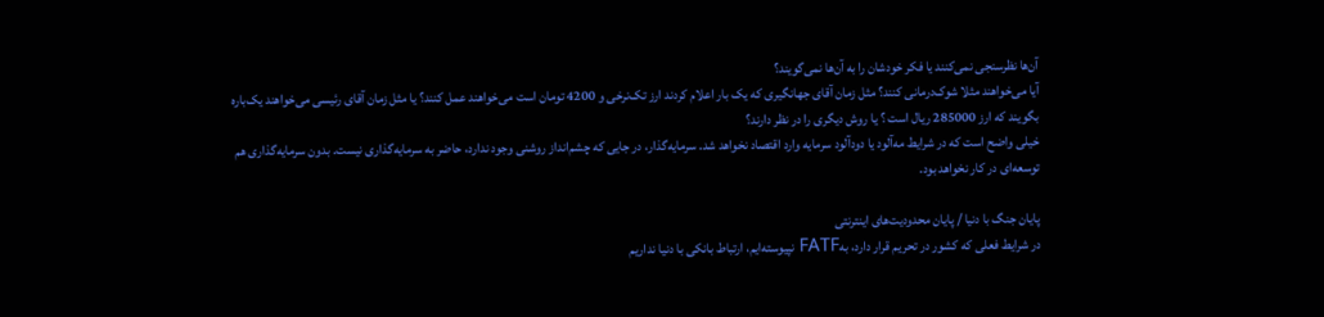آن‌ها نظرسنجی نمی‌کنند یا فکر خودشان را به آن‌ها نمی‌گویند؟
آیا می‌خواهند مثلا شوک‌درمانی کنند؟ مثل زمان آقای جهانگیری که یک بار اعلام کردند ارز تک‌نرخی و 4200 تومان است می‌خواهند عمل کنند؟ یا مثل زمان آقای رئیسی می‌خواهند یک‌باره بگویند که ارز 285000 ریال است ؟ یا روش دیگری را در نظر دارند؟
خیلی واضح است که در شرایط مه‌آلود یا دودآلود سرمایه وارد اقتصاد نخواهد شد. سرمایه‌گذار، در جایی که چشم‌انداز روشنی وجود ندارد، حاضر به سرمایه‌گذاری نیست. بدون سرمایه‌گذاری هم توسعه‌ای در کار نخواهد بود‌.

پایان جنگ با دنیا / پایان محدودیت‌های اینترنتی
در شرایط فعلی که کشور در تحریم قرار دارد، بهFATF نپیوسته‌ایم، ارتباط بانکی با دنیا نداریم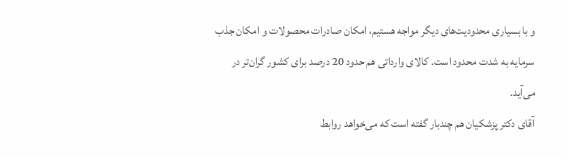و با بسیاری محدودیت‌های دیگر مواجه هستیم، امکان صادرات محصولات و امکان جذب سرمایه به شدت محدود است‌. کالای وارداتی هم حدود 20 درصد برای کشور گران‌تر در می‌آید.
آقای دکتر پزشکیان هم چندبار گفته است که می‌خواهد روابط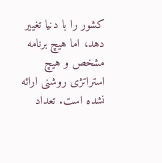کشور را با دنیا تغییر دهد، اما هیچ برنامه مشخص و هیچ استراتژی روشنی ارائه نشده است. تعداد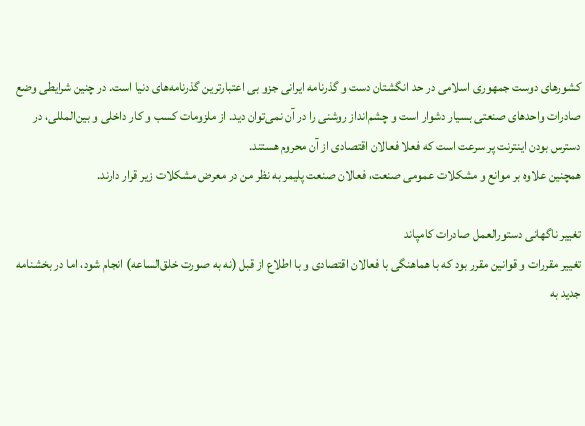کشورهای دوست جمهوری اسلامی در حد انگشتان دست و گذرنامه ایرانی جزو بی اعتبارترین گذرنامه‌های دنیا است‌. در چنین شرایطی وضع صادرات واحدهای صنعتی بسیار دشوار است و چشم‌انداز روشنی را در آن نمی‌توان دید‌. از ملزومات کسب و کار داخلی و بین‌المللی، در دسترس بودن اینترنت پر سرعت است که فعلا فعالان اقتصادی از آن محروم هستند.
همچنین علاوه بر موانع و مشکلات عمومی صنعت، فعالان صنعت پلیمر به نظر من در معرض مشکلات زیر قرار دارند.

تغییر ناگهانی دستورالعمل صادرات کامپاند
تغییر مقررات و قوانین مقرر بود که با هماهنگی با فعالان اقتصادی و با اطلاع از قبل (نه به صورت خلق‌الساعه) انجام شود، اما در بخشنامه جدید به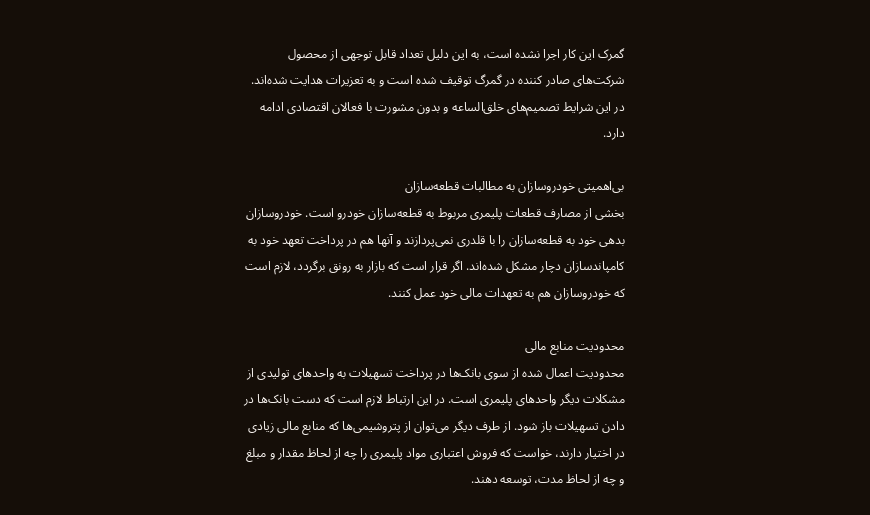گمرک این کار اجرا نشده است، به این دلیل تعداد قابل توجهی از محصول شرکت‌های صادر کننده در گمرگ توقیف شده است و به تعزیرات هدایت شده‌اند‌. در این شرایط تصمیم‌های خلق‌الساعه و بدون مشورت با فعالان اقتصادی ادامه دارد.

بی‌اهمیتی خودروسازان به مطالبات قطعه‌سازان
بخشی از مصارف قطعات پلیمری مربوط به قطعه‌سازان خودرو است. خودرو‌سازان بدهی خود به قطعه‌سازان را با قلدری نمی‌پردازند و آنها هم در پرداخت تعهد خود به کامپاندسازان دچار مشکل شده‌اند‌. اگر قرار است که بازار به رونق برگردد، لازم است که خودروسازان هم به تعهدات مالی خود عمل کنند.

محدودیت منابع مالی
محدودیت اعمال شده از سوی بانک‌ها در پرداخت تسهیلات به واحدهای تولیدی از مشکلات دیگر واحدهای پلیمری است. در این ارتباط لازم است که دست بانک‌ها در دادن تسهیلات باز شود. از طرف دیگر می‌توان از پتروشیمی‌ها که منابع مالی زیادی در اختیار دارند، خواست که فروش اعتباری مواد پلیمری را چه از لحاظ مقدار و مبلغ و چه از لحاظ مدت، توسعه دهند.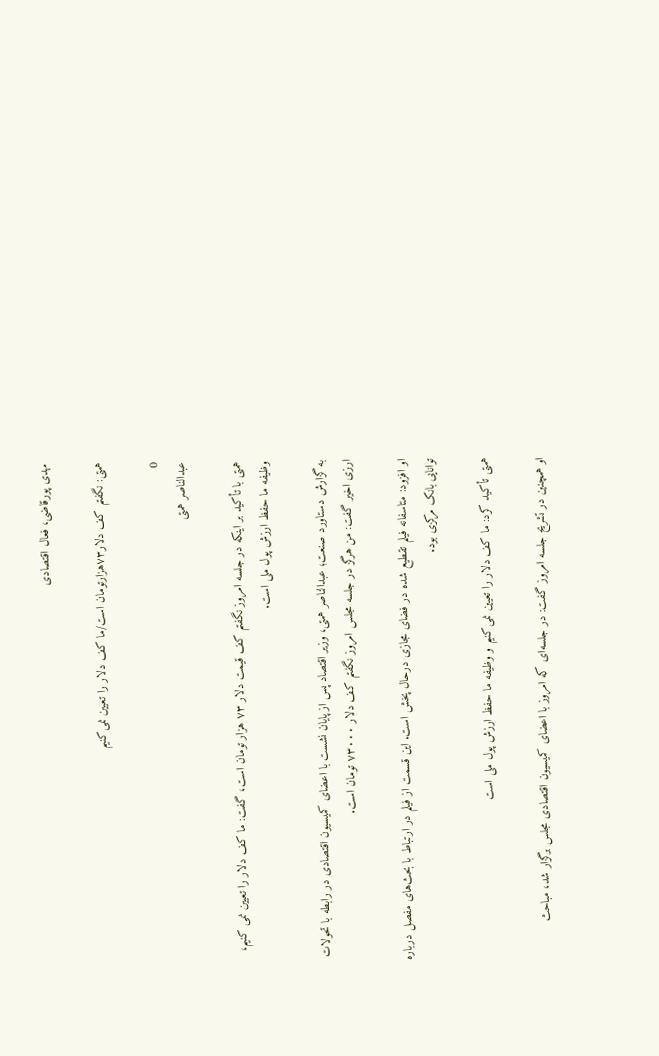مهدی پورقاضی، فعال اقتصادی

همتی: نگفتم کف دلار۷۳هزارتومان است/ما کف دلار را تعیین نمی‌کنیم

0
عبدالناصر همتی

همتی با تأکید بر اینکه در جلسه امروز نگفتم کف قیمت دلار ۷۳ هزار تومان است، گفت: ما کف دلار را تعیین نمی کنیم، وظیفه ما حفظ ارزش پول ملی است.

به گزارش دستاورد صنعت؛ عبدالناصر همتی، وزیر اقتصاد پس از پایان نشست با اعضای کمیسیون اقتصادی در رابطه با تحولات ارزی اخیر گفت: من هرگز در جلسه مجلس امروز نگفتم کف دلار ۷۳۰۰۰ تومان است.

او افزود: متاسفانه فیلم تقطیع شده در فضای مجازی درحال پخش است. این قسمت از فیلم در ارتباط با بحث‌های مفصل درباره توانایی بانک مرکزی بود.

همتی تأکید کرد: ما کف دلار را تعیین نمی‌کنیم و وظیفه ما حفظ ارزش پول ملی است

او همچنین در تشریح جلسه امروز گفت: در جلسه‌ای که امروز با اعضای کمیسیون اقتصادی مجلس برگزار شد، مباحث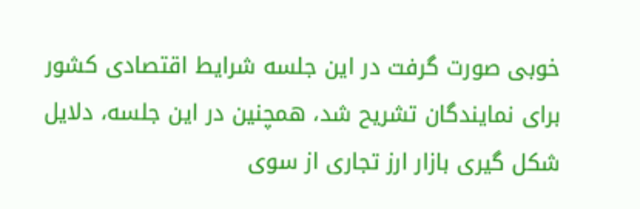خوبی صورت گرفت در این جلسه شرایط اقتصادی کشور برای نمایندگان تشریح شد، همچنین در این جلسه، دلایل شکل گیری بازار ارز تجاری از سوی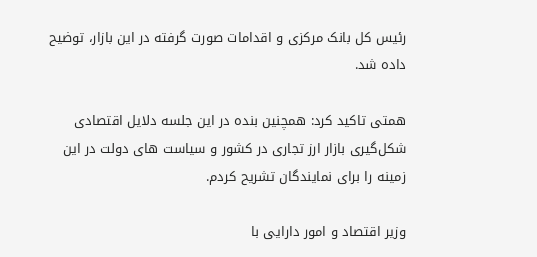رئیس کل بانک مرکزی و اقدامات صورت گرفته در این بازار، توضیح داده شد.

همتی تاکید کرد: همچنین بنده در این جلسه دلایل اقتصادی شکل‌گیری بازار ارز تجاری در کشور و سیاست های دولت در این زمینه را برای نمایندگان تشریح کردم.

وزیر اقتصاد و امور دارایی با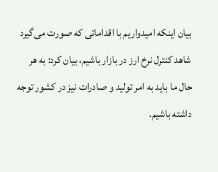بیان اینکه امیدواریم با اقداماتی که صورت می‌گیرد شاهد کنترل نرخ ارز در بازار باشیم، بیان کرد: به هر حال ما باید به امر تولید و صادرات نیز در کشور توجه داشته باشیم.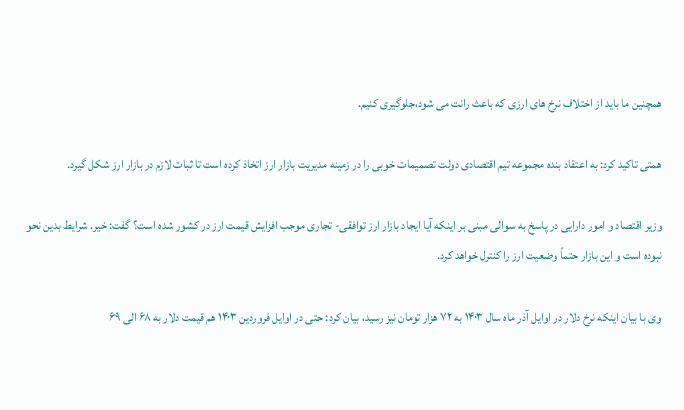همچنین ما باید از اختلاف نرخ های ارزی که باعث رانت می شود،جلوگیری کنیم.

همتی تاکید کرد: به اعتقاد بنده مجموعه تیم اقتصادی دولت تصمیمات خوبی را در زمینه مدیریت بازار ارز اتخاذ کرده است تا ثبات لازم در بازار ارز شکل گیرد.

وزیر اقتصاد و امور دارایی در پاسخ به سوالی مبنی بر اینکه آیا ایجاد بازار ارز توافقی- تجاری موجب افزایش قیمت ارز در کشور شده است؟ گفت: خیر. شرایط بدین نحو نبوده است و این بازار حتماً وضعیت ارز را کنترل خواهد کرد.

وی با بیان اینکه نرخ دلار در اوایل آذر ماه سال ۱۴۰۳ به ۷۲ هزار تومان نیز رسید، بیان کرد: حتی در اوایل فروردین ۱۴۰۳ هم قیمت دلار به ۶۸ الی ۶۹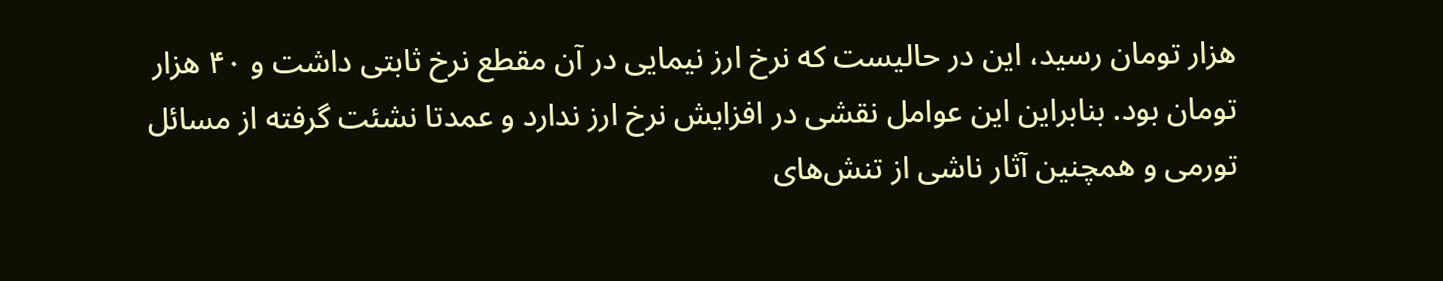هزار تومان رسید، این در حالیست که نرخ ارز نیمایی در آن مقطع نرخ ثابتی داشت و ۴۰ هزار تومان بود. بنابراین این عوامل نقشی در افزایش نرخ ارز ندارد و عمدتا نشئت گرفته از مسائل تورمی و همچنین آثار ناشی از تنش‌های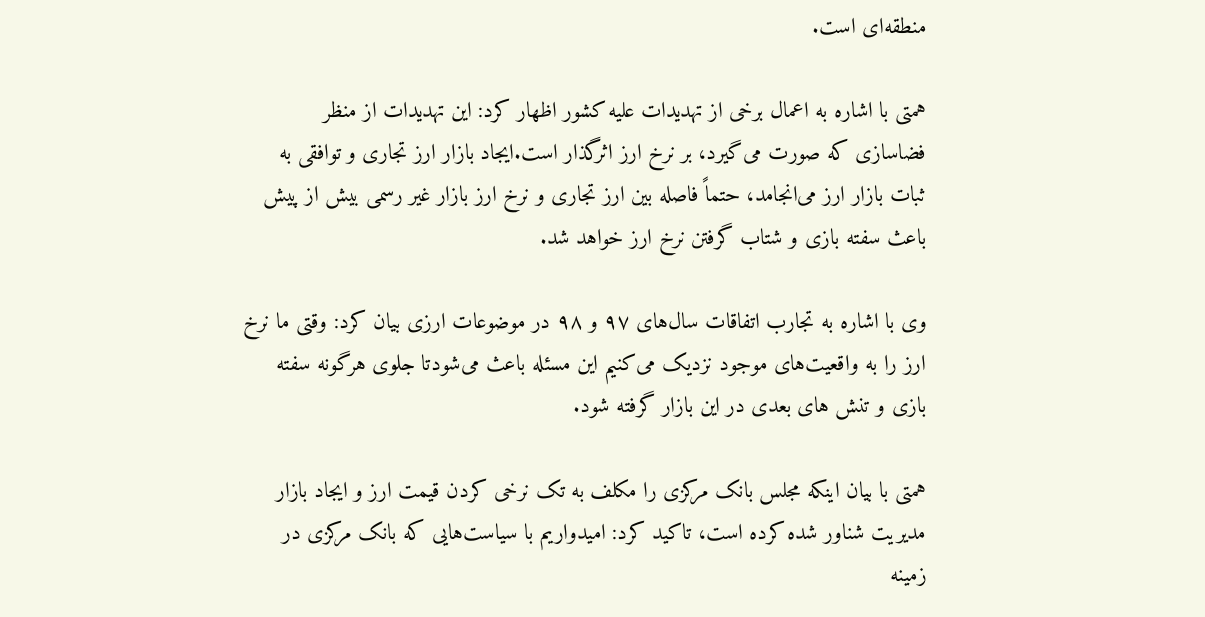منطقه‌ای است.

همتی با اشاره به اعمال برخی از تهدیدات علیه کشور اظهار کرد: این تهدیدات از منظر فضاسازی که صورت می‌گیرد، بر نرخ ارز اثرگذار است.ایجاد بازار ارز تجاری و توافقی به ثبات بازار ارز می‌انجامد، حتماً فاصله بین ارز تجاری و نرخ ارز بازار غیر رسمی بیش از پیش باعث سفته بازی و شتاب گرفتن نرخ ارز خواهد شد.

وی با اشاره به تجارب اتفاقات سال‌های ۹۷ و ۹۸ در موضوعات ارزی بیان کرد: وقتی ما نرخ ارز را به واقعیت‌های موجود نزدیک می‌کنیم این مسئله باعث می‌شودتا جلوی هرگونه سفته بازی و تنش های بعدی در این بازار گرفته شود.

همتی با بیان اینکه مجلس بانک مرکزی را مکلف به تک نرخی کردن قیمت ارز و ایجاد بازار مدیریت شناور شده کرده است، تاکید کرد: امیدواریم با سیاست‌هایی که بانک مرکزی در زمینه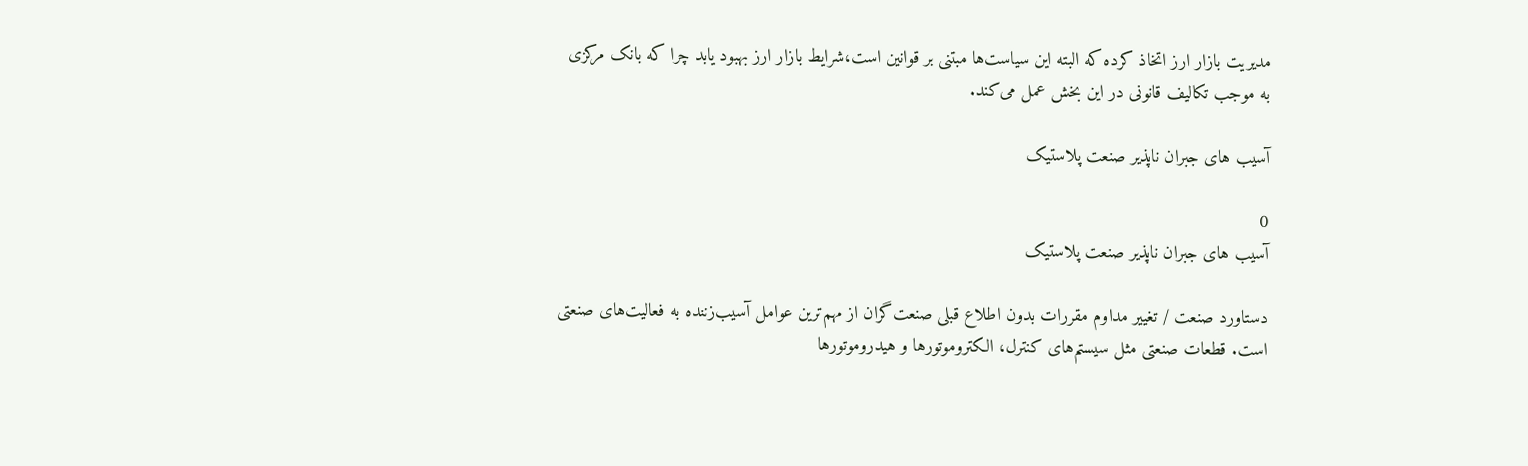مدیریت بازار ارز اتخاذ کرده که البته این سیاست‌ها مبتنی بر قوانین است،شرایط بازار ارز بهبود یابد چرا که بانک مرکزی به موجب تکالیف قانونی در این بخش عمل می‌کند.

آسیب های جبران ناپذیر صنعت پلاستیک

0
آسیب های جبران ناپذیر صنعت پلاستیک

دستاورد صنعت / تغییر مداوم مقررات بدون اطلاع قبلی صنعت‌گران از مهم‌ترین عوامل آسیب‌زننده به فعالیت‌های صنعتی است. قطعات صنعتی مثل سیستم‌های کنترل، الکتروموتورها و هیدروموتورها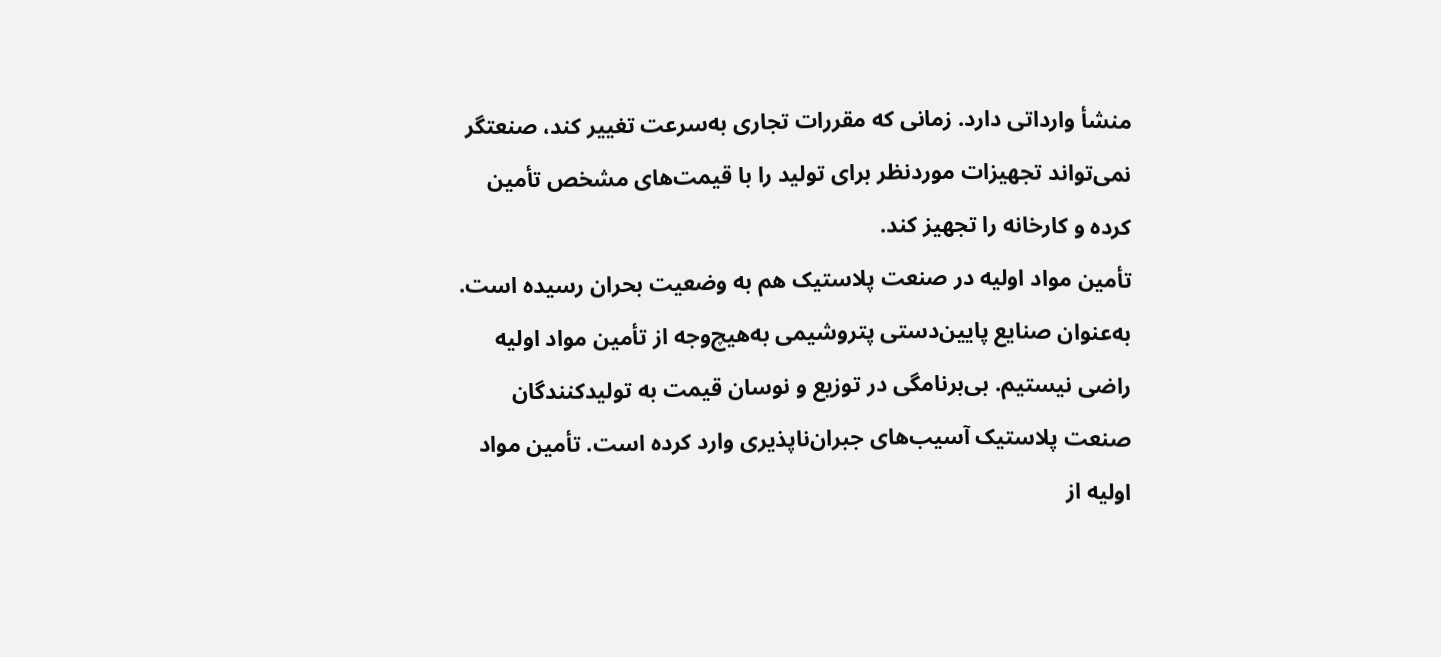منشأ وارداتی دارد. زمانی که مقررات تجاری به‌سرعت تغییر کند، صنعتگر نمی‌تواند تجهیزات موردنظر برای تولید را با قیمت‌های مشخص تأمین کرده و کارخانه را تجهیز کند.
تأمین مواد اولیه در صنعت پلاستیک هم به وضعیت بحران رسیده است. به‌عنوان صنایع پایین‌دستی پتروشیمی به‌هیچ‌وجه از تأمین مواد اولیه راضی نیستیم. بی‌برنامگی در توزیع و نوسان قیمت به تولیدکنندگان صنعت پلاستیک آسیب‌های جبران‌ناپذیری وارد کرده است. تأمین مواد اولیه از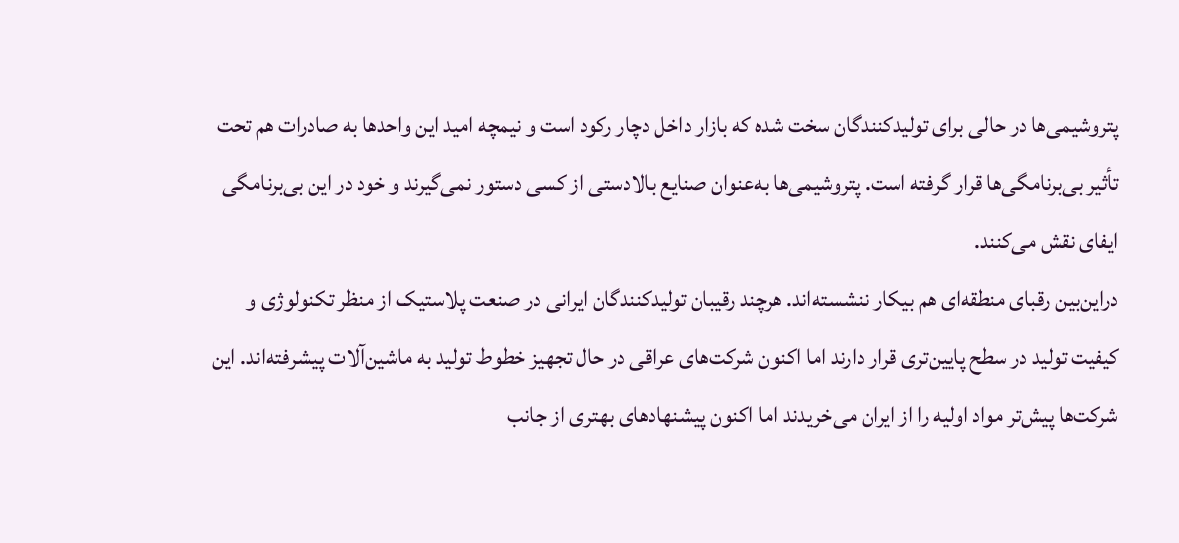پتروشیمی‌ها در حالی برای تولیدکنندگان سخت شده که بازار داخل دچار رکود است و نیمچه امید این واحدها به صادرات هم تحت تأثیر بی‌برنامگی‌ها قرار گرفته است. پتروشیمی‌ها به‌عنوان صنایع بالادستی از کسی دستور نمی‌گیرند و خود در این بی‌برنامگی ایفای نقش می‌کنند.
دراین‌بین رقبای منطقه‌ای هم بیکار ننشسته‌اند. هرچند رقیبان تولیدکنندگان ایرانی در صنعت پلاستیک از منظر تکنولوژی و کیفیت تولید در سطح پایین‌تری قرار دارند اما اکنون شرکت‌های عراقی در حال تجهیز خطوط تولید به ماشین‌آلات پیشرفته‌اند. این شرکت‌ها پیش‌تر مواد اولیه را از ایران می‌خریدند اما اکنون پیشنهادهای بهتری از جانب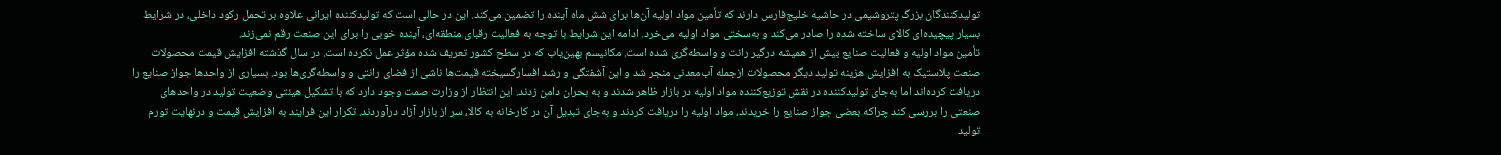تولیدکنندگان بزرگ پتروشیمی در حاشیه خلیج‌فارس دارند که تأمین مواد اولیه آن‌ها برای شش ماه آینده را تضمین می‌کند. این در حالی است که تولیدکننده ایرانی علاوه بر تحمل رکود داخلی، در شرایط بسیار پیچیده‌ای کالای ساخته شده را صادر می‌کند و به‌سختی مواد اولیه می‌خرد. ادامه این شرایط با توجه به فعالیت رقبای منطقه‌ای، آینده خوبی را برای این صنعت رقم نمی‌زند.
تأمین مواد اولیه و فعالیت صنایع بیش از همیشه درگیر رانت و واسطه‌گری شده است. مکانیسم بهین‌یاب که در سطح کشور تعریف ‌شده مؤثر عمل نکرده است. در سال گذشته افزایش قیمت محصولات صنعت پلاستیک به افزایش هزینه تولید دیگر محصولات ازجمله آب‌معدنی منجر شد و این آشفتگی و رشد افسارگسیخته قیمت‌ها ناشی از فضای رانتی و واسطه‌گری‌ها بود. بسیاری از واحدها جواز صنایع را دریافت کرده‌اند اما به‌جای تولیدکننده در نقش توزیع‌کننده مواد اولیه در بازار ظاهر شدند و به بحران دامن زدند. این انتظار از وزارت صمت وجود دارد که با تشکیل هیئتی وضعیت تولید در واحدهای صنعتی را بررسی کند چراکه بعضی جواز صنایع را خریدند، مواد اولیه را دریافت کردند و به‌جای تبدیل آن در کارخانه به کالا، سر از بازار آزاد درآوردند. تکرار این فرایند به افزایش قیمت و درنهایت تورم تولید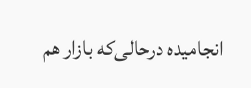انجامیده درحالی‌که بازار هم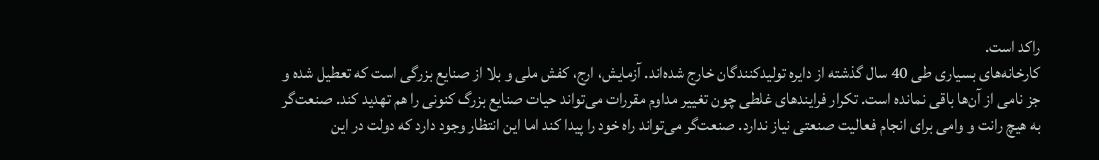راکد است.
کارخانه‌های بسیاری طی 40 سال گذشته از دایره تولیدکنندگان خارج شده‌اند. آزمایش، ارج، کفش ملی و بلا از صنایع بزرگی است که تعطیل ‌شده و جز نامی از آن‌ها باقی نمانده است. تکرار فرایندهای غلطی چون تغییر مداوم مقررات می‌تواند حیات صنایع بزرگ کنونی را هم تهدید کند. صنعت‌گر به هیچ رانت و وامی برای انجام فعالیت صنعتی نیاز ندارد. صنعت‌گر می‌تواند راه خود را پیدا کند اما این انتظار وجود دارد که دولت در این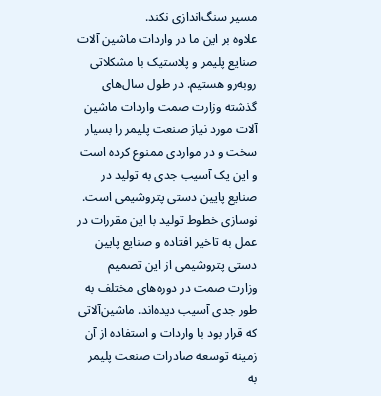مسیر سنگ‌اندازی نکند.
علاوه بر این ما در واردات ماشین آلات صنایع پلیمر و پلاستیک با مشکلاتی روبه‌رو هستیم. در طول سال‌‌های گذشته وزارت صمت واردات ماشین آلات مورد نیاز صنعت پلیمر را بسیار سخت و در مواردی ممنوع کرده است و این یک آسیب جدی به تولید در صنایع پایین دستی پتروشیمی است. نوسازی خطوط تولید با این مقررات در عمل به تاخیر افتاده و صنایع پایین دستی پتروشیمی از این تصمیم وزارت صمت در دوره‌‌های مختلف به طور جدی آسیب دیده‌اند. ماشین‌آلاتی که قرار بود با واردات و استفاده از آن زمینه توسعه صادرات صنعت پلیمر به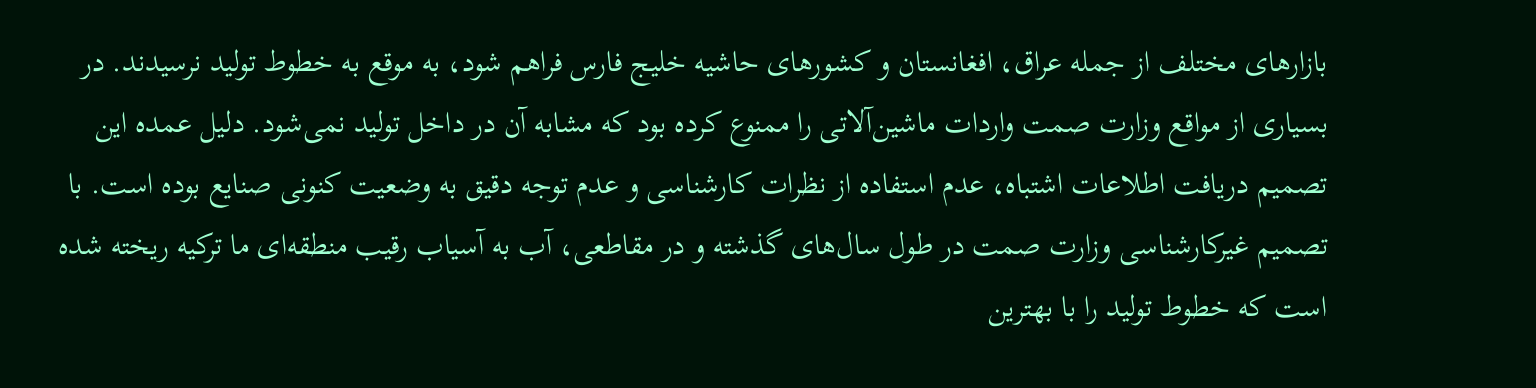بازارهای مختلف از جمله عراق، افغانستان و کشورهای حاشیه خلیج فارس فراهم شود، به موقع به خطوط تولید نرسیدند. در بسیاری از مواقع وزارت صمت واردات ماشین‌آلاتی را ممنوع کرده بود که مشابه آن در داخل تولید نمی‌شود. دلیل عمده این تصمیم دریافت اطلاعات اشتباه، عدم استفاده از نظرات کارشناسی و عدم توجه دقیق به وضعیت کنونی صنایع بوده است. با تصمیم غیرکارشناسی‌ وزارت صمت در طول سال‌‌های گذشته و در مقاطعی، آب به آسیاب رقیب منطقه‌ای ما ترکیه ریخته شده است که خطوط تولید را با بهترین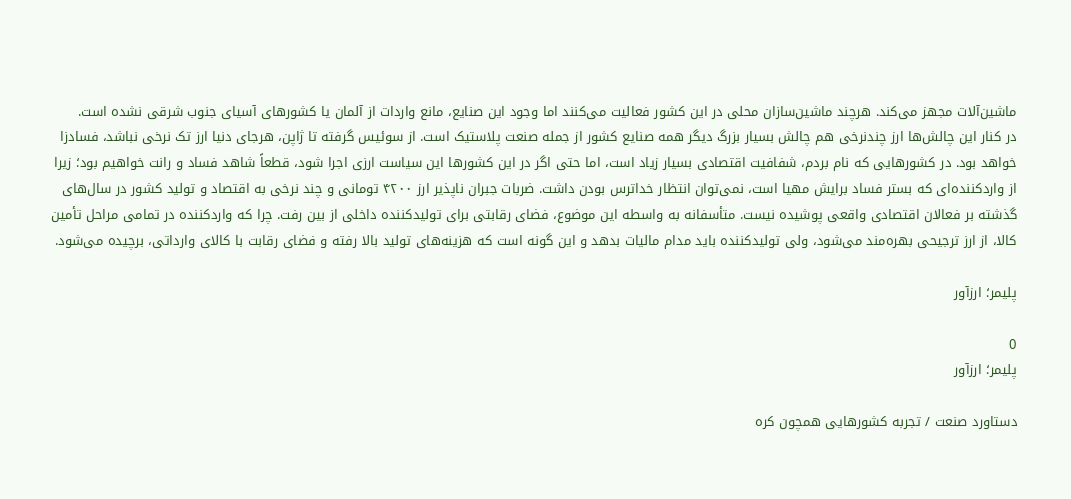ماشین‌آلات مجهز می‌کند. هرچند ماشین‌سازان محلی در این کشور فعالیت می‌کنند اما وجود این صنایع، مانع واردات از آلمان یا کشورهای آسیای جنوب شرقی نشده است.
در کنار این چالش‌‌ها ارز چندنرخی هم چالش بسیار بزرگ دیگر همه صنایع کشور از جمله صنعت پلاستیک است. از سوئیس گرفته تا ژاپن، هرجای دنیا ارز تک نرخی نباشد، فسادزا خواهد بود. در کشورهایی که نام بردم، شفافیت اقتصادی بسیار زیاد است، اما حتی اگر در این کشورها این سیاست ارزی اجرا شود، قطعاً شاهد فساد و رانت خواهیم بود؛ زیرا از واردکننده‌ای که بستر فساد برایش مهیا است، نمی‌توان انتظار خداترس بودن داشت. ضربات جبران ناپذیر ارز ۴۲۰۰ تومانی و چند نرخی به اقتصاد و تولید کشور در سال‌‌های گذشته بر فعالان اقتصادی واقعی پوشیده نیست. متأسفانه به واسطه این موضوع، فضای رقابتی برای تولیدکننده داخلی از بین رفت. چرا که واردکننده در تمامی مراحل تأمین کالا، از ارز ترجیحی بهره‌مند می‌شود، ولی تولیدکننده باید مدام مالیات بدهد و این گونه است که هزینه‌های تولید بالا رفته و فضای رقابت با کالای وارداتی، برچیده می‌شود.

پلیمر؛ ارزآور

0
پلیمر؛ ارزآور

دستاورد صنعت / تجربه کشورهایی همچون کره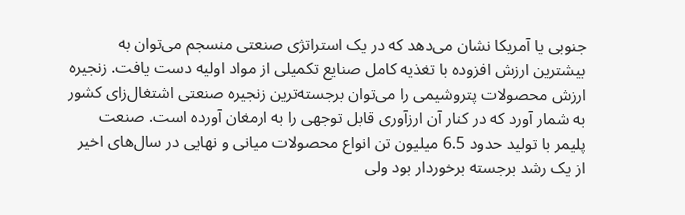جنوبی یا آمریکا نشان می‌دهد که در یک استراتژی صنعتی منسجم می‌توان به بیشترین ارزش افزوده با تغذیه کامل صنایع تکمیلی از مواد اولیه دست یافت. زنجیره ارزش محصولات پتروشیمی را می‌توان برجسته‌ترین زنجیره صنعتی اشتغال‌زای کشور به شمار آورد که در کنار آن ارزآوری قابل توجهی را به ارمغان آورده است. صنعت پلیمر با تولید حدود 6.5 میلیون تن انواع محصولات میانی و نهایی در سال‌های اخیر از یک رشد برجسته برخوردار بود ولی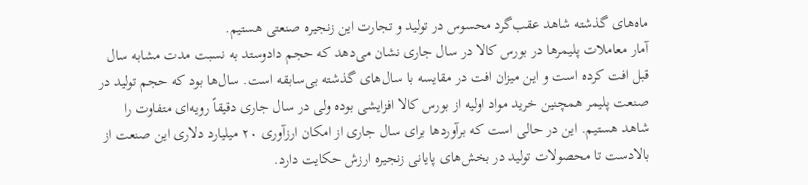ماه‌های گذشته شاهد عقب‌گرد محسوس در تولید و تجارت این زنجیره صنعتی هستیم.
آمار معاملات پلیمرها در بورس کالا در سال جاری نشان می‌دهد که حجم دادوستد به نسبت مدت مشابه سال قبل افت کرده است و این میزان افت در مقایسه با سال‌های گذشته بی‌سابقه است. سال‌ها بود که حجم تولید در صنعت پلیمر همچنین خرید مواد اولیه از بورس کالا افزایشی بوده ولی در سال جاری دقیقاً رویه‌ای متفاوت را شاهد هستیم. این در حالی است که برآوردها برای سال جاری از امکان ارزآوری ۲۰ میلیارد دلاری این صنعت از بالادست تا محصولات تولید در بخش‌های پایانی زنجیره ارزش حکایت دارد.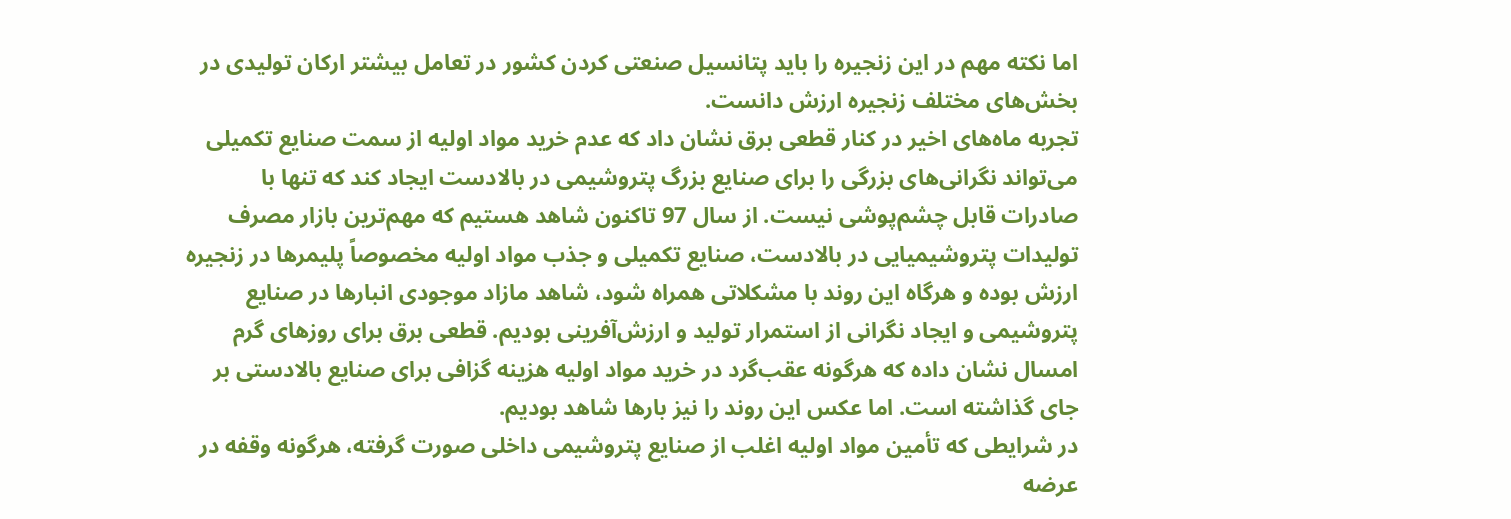اما نکته مهم در این زنجیره را باید پتانسیل صنعتی کردن کشور در تعامل بیشتر ارکان تولیدی در بخش‌های مختلف زنجیره ارزش دانست.
تجربه ماه‌های اخیر در کنار قطعی برق نشان داد که عدم خرید مواد اولیه از سمت صنایع تکمیلی می‌تواند نگرانی‌های بزرگی را برای صنایع بزرگ پتروشیمی در بالادست ایجاد کند که تنها با صادرات قابل چشم‌پوشی نیست. از سال 97 تاکنون شاهد هستیم که مهم‌ترین بازار مصرف تولیدات پتروشیمیایی در بالادست، صنایع تکمیلی و جذب مواد اولیه مخصوصاً پلیمرها در زنجیره ارزش بوده و هرگاه این روند با مشکلاتی همراه شود، شاهد مازاد موجودی انبارها در صنایع پتروشیمی و ایجاد نگرانی از استمرار تولید و ارزش‌آفرینی بودیم. قطعی برق برای روزهای گرم امسال نشان داده که هرگونه عقب‌گرد در خرید مواد اولیه هزینه گزافی برای صنایع بالادستی بر جای گذاشته است. اما عکس این روند را نیز بارها شاهد بودیم.
در شرایطی که تأمین مواد اولیه اغلب از صنایع پتروشیمی داخلی صورت گرفته، هرگونه وقفه در عرضه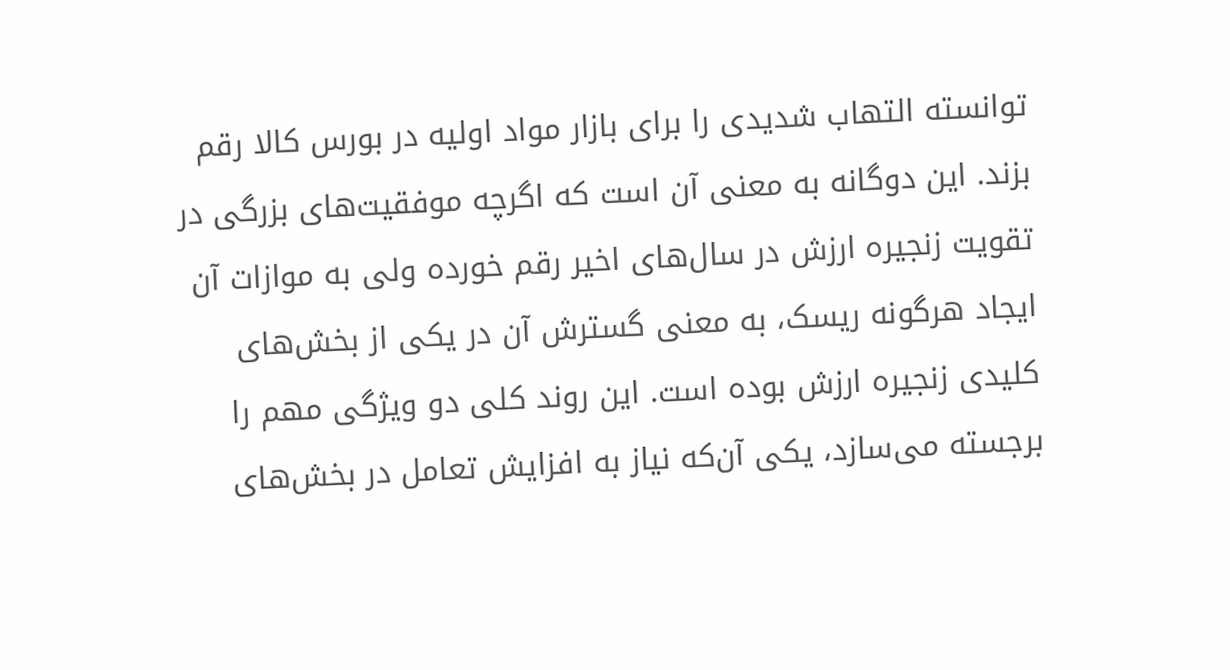توانسته التهاب شدیدی را برای بازار مواد اولیه در بورس کالا رقم بزند. این دوگانه به معنی آن است که اگرچه موفقیت‌های بزرگی در تقویت زنجیره ارزش در سال‌های اخیر رقم خورده ولی به موازات آن ایجاد هرگونه ریسک، به معنی گسترش آن در یکی از بخش‌های کلیدی زنجیره ارزش بوده است. این روند کلی دو ویژگی مهم را برجسته می‌سازد، یکی آن‌که نیاز به افزایش تعامل در بخش‌های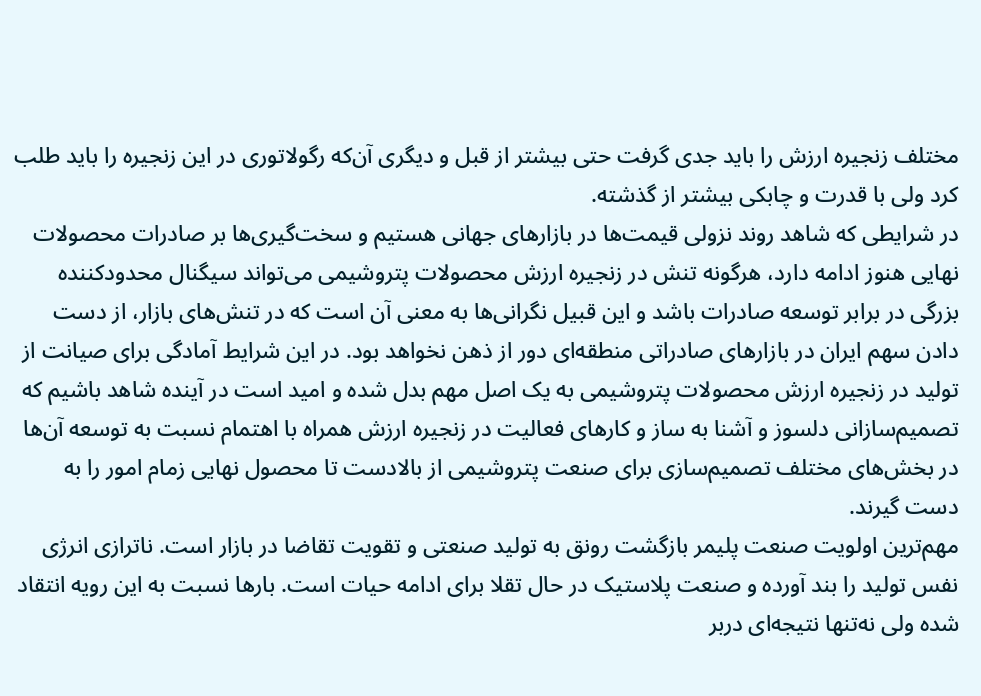مختلف زنجیره ارزش را باید جدی گرفت حتی بیشتر از قبل و دیگری آن‌که رگولاتوری در این زنجیره را باید طلب کرد ولی با قدرت و چابکی بیشتر از گذشته.
در شرایطی که شاهد روند نزولی قیمت‌ها در بازارهای جهانی هستیم و سخت‌گیری‌ها بر صادرات محصولات نهایی هنوز ادامه دارد، هرگونه تنش در زنجیره ارزش محصولات پتروشیمی می‌تواند سیگنال محدودکننده بزرگی در برابر توسعه صادرات باشد و این قبیل نگرانی‌ها به معنی آن است که در تنش‌های بازار، از دست دادن سهم ایران در بازارهای صادراتی منطقه‌ای دور از ذهن نخواهد بود. در این شرایط آمادگی برای صیانت از تولید در زنجیره ارزش محصولات پتروشیمی به یک اصل مهم بدل شده و امید است در آینده شاهد باشیم که تصمیم‌سازانی دلسوز و آشنا به ساز و کارهای فعالیت در زنجیره ارزش همراه با اهتمام نسبت به توسعه آن‌ها در بخش‌های مختلف تصمیم‌سازی برای صنعت پتروشیمی از بالادست تا محصول نهایی زمام امور را به دست گیرند.
مهم‌ترین اولویت صنعت پلیمر بازگشت رونق به تولید صنعتی و تقویت تقاضا در بازار است. ناترازی انرژی نفس تولید را بند آورده و صنعت پلاستیک در حال تقلا برای ادامه حیات است. بارها نسبت به این رویه انتقاد شده ولی نه‌تنها نتیجه‌ای دربر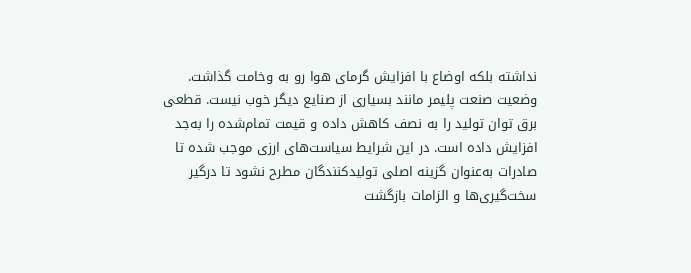نداشته بلکه اوضاع با افزایش گرمای هوا رو به وخامت گذاشت.
وضعیت صنعت پلیمر مانند بسیاری از صنایع دیگر خوب نیست. قطعی برق توان تولید را به نصف کاهش داده و قیمت تمام‌شده را به‌جد افزایش داده است. در این شرایط سیاست‌های ارزی موجب شده تا صادرات به‌عنوان گزینه اصلی تولیدکنندگان مطرح نشود تا درگیر سخت‌گیری‌ها و الزامات بازگشت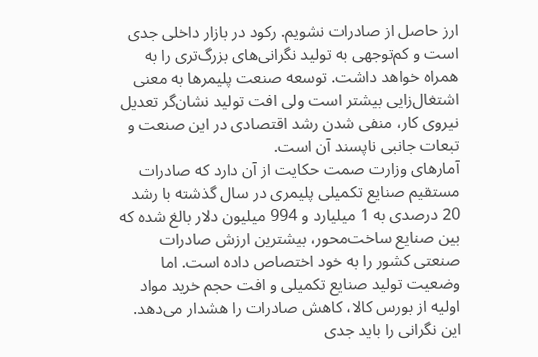ارز حاصل از صادرات نشویم. رکود در بازار داخلی جدی است و کم‌توجهی به تولید نگرانی‌های بزرگ‌تری را به همراه خواهد داشت. توسعه صنعت پلیمرها به معنی اشتغال‌زایی بیشتر است ولی افت تولید نشان‌گر تعدیل نیروی کار، منفی شدن رشد اقتصادی در این صنعت و تبعات جانبی ناپسند آن است.
آمارهای وزارت صمت حکایت از آن دارد که صادرات مستقیم صنایع تکمیلی پلیمری در سال گذشته با رشد 20 درصدی به 1 میلیارد و 994 میلیون دلار بالغ شده که بین صنایع ساخت‌محور، بیشترین ارزش صادرات صنعتی کشور را به خود اختصاص داده است. اما وضعیت تولید صنایع تکمیلی و افت حجم خرید مواد اولیه از بورس کالا، کاهش صادرات را هشدار می‌دهد. این نگرانی را باید جدی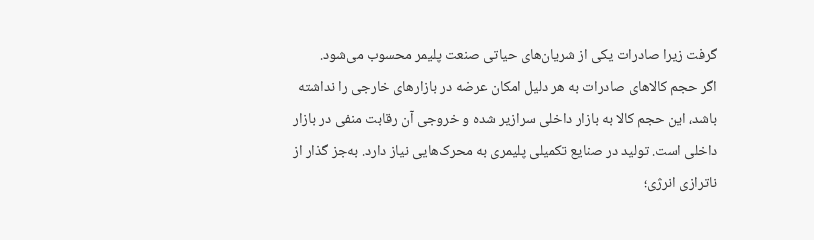گرفت زیرا صادرات یکی از شریان‌های حیاتی صنعت پلیمر محسوب می‌شود.
اگر حجم کالاهای صادرات به هر دلیل امکان عرضه در بازارهای خارجی را نداشته باشد، این حجم کالا به بازار داخلی سرازیر شده و خروجی آن رقابت منفی در بازار داخلی است. تولید در صنایع تکمیلی پلیمری به محرک‌هایی نیاز دارد. به‌جز گذار از ناترازی انرژی؛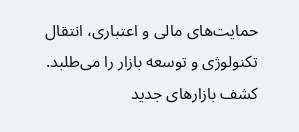حمایت‌های مالی و اعتباری، انتقال تکنولوژی و توسعه بازار را می‌طلبد. کشف بازارهای جدید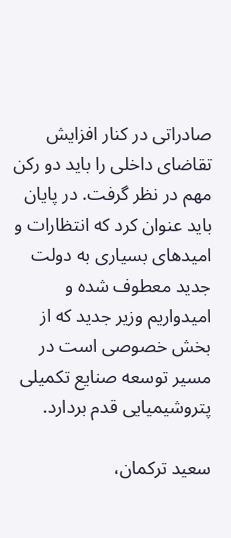صادراتی در کنار افزایش تقاضای داخلی را باید دو رکن مهم در نظر گرفت. در پایان باید عنوان کرد که انتظارات و امیدهای بسیاری به دولت جدید معطوف شده و امیدواریم وزیر جدید که از بخش خصوصی است در مسیر توسعه صنایع تکمیلی پتروشیمیایی قدم بردارد.

سعید ترکمان،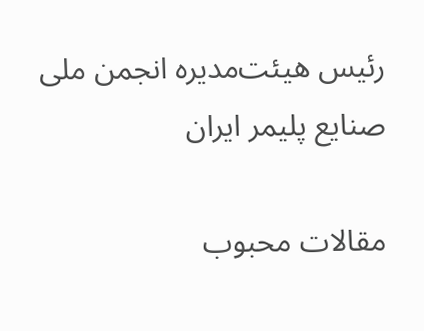رئیس هیئت‌مدیره انجمن ملی صنایع پلیمر ایران

مقالات محبوب